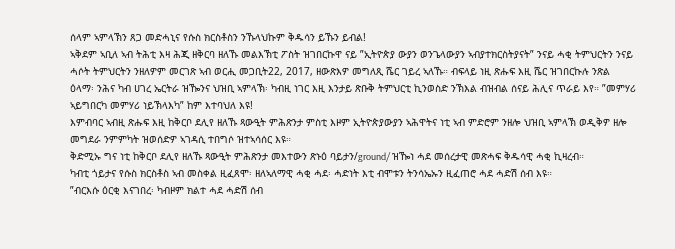ሰላም ኣምላኽን ጸጋ መድሓኒና የሱስ ክርስቶስን ንኹላህኩም ቅዱሳን ይኹን ይብል!
ኣቅደም ኣቢለ ኣብ ትሕቲ እዛ ሕጂ ዘቅርባ ዘለኹ መልእኽቲ ፖስት ዝገበርኩዋ ናይ ”ኢትዮጵያ ውያን ወንጌላውያን ኣብያተክርስትያናት” ንናይ ሓቂ ትምህርትን ንናይ ሓሶት ትምህርትን ንዘለዎም መርገጽ ኣብ ወርሒ መጋቢት22, 2017, ዘውጽእዎ መግለጺ ሼር ገይረ ኣለኹ። ብፍላይ ነዚ ጽሑፍ እዚ ሼር ዝገበርኩሉ ንጽል ዕላማ፡ ንሕና ካብ ሀገረ ኤርትራ ዝዀንና ህዝቢ ኣምላኽ፡ ካብዚ ነገር እዚ እንታይ ጽቡቅ ትምህርቲ ኪንወስድ ንኽእል ብዝብል ሰናይ ሕሊና ጥራይ እየ። ”መምሃሪ ኣይግበርካ መምሃሪ ነይኽላእካ” ከም እተባህለ እዩ!
እምብባር ኣብዚ ጽሑፍ እዚ ከቅርቦ ደሊየ ዘለኹ ጻውዒት ምሕጽንታ ምስቲ እዞም ኢትዮጵያውያን ኣሕዋትና ነቲ ኣብ ምድሮም ንዘሎ ህዝቢ ኣምላኽ ወዲቅዎ ዘሎ መግደራ ንምምካት ዝወሰድዎ ኣገዳሲ ተበግሶ ዝተኣሳሰር እዩ።
ቅድሚኡ ግና ነቲ ከቅርቦ ደሊየ ዘለኹ ጻውዒት ምሕጽንታ መእተውን ጽኑዕ ባይታን/ground/ ዝዀነ ሓደ መሰረታዊ መጽሓፍ ቅዱሳዊ ሓቂ ኪዛረብ።
ካብቲ ጎይታና የሱስ ክርስቶስ ኣብ መስቀል ዚፈጸሞ፡ ዘለኣለማዊ ሓቂ ሓደ፡ ሓድነት እቲ ብሞቱን ትንሳኤኡን ዚፈጠሮ ሓደ ሓድሽ ሰብ እዩ።
”ብርእሱ ዕርቂ እናገበረ፡ ካብዞም ክልተ ሓደ ሓድሽ ሰብ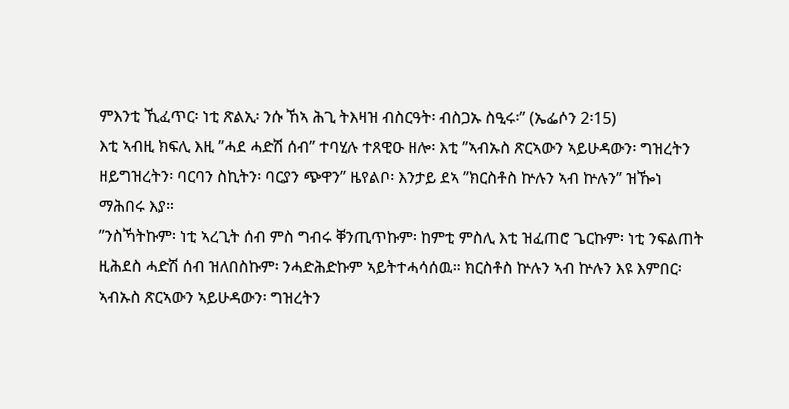ምእንቲ ኺፈጥር፡ ነቲ ጽልኢ፡ ንሱ ኸኣ ሕጊ ትእዛዝ ብስርዓት፡ ብስጋኡ ስዒሩ፡” (ኤፌሶን 2፡15)
እቲ ኣብዚ ክፍሊ እዚ ”ሓደ ሓድሽ ሰብ” ተባሂሉ ተጸዊዑ ዘሎ፡ እቲ ”ኣብኡስ ጽርኣውን ኣይሁዳውን፡ ግዝረትን ዘይግዝረትን፡ ባርባን ስኪትን፡ ባርያን ጭዋን” ዜየልቦ፡ እንታይ ደኣ ”ክርስቶስ ኵሉን ኣብ ኵሉን” ዝዀነ ማሕበሩ እያ።
”ንስኻትኩም፡ ነቲ ኣረጊት ሰብ ምስ ግብሩ ቐንጢጥኩም፡ ከምቲ ምስሊ እቲ ዝፈጠሮ ጌርኩም፡ ነቲ ንፍልጠት ዚሕደስ ሓድሽ ሰብ ዝለበስኩም፡ ንሓድሕድኩም ኣይትተሓሳሰዉ። ክርስቶስ ኵሉን ኣብ ኵሉን እዩ እምበር፡ ኣብኡስ ጽርኣውን ኣይሁዳውን፡ ግዝረትን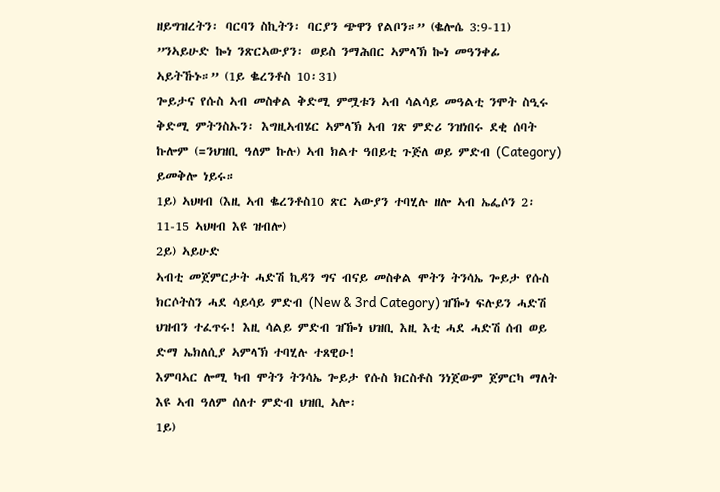ዘይግዝረትን፡ ባርባን ስኪትን፡ ባርያን ጭዋን የልቦን።” (ቈሎሴ 3:9-11)
”ንኣይሁድ ኰነ ንጽርኣውያን፡ ወይስ ንማሕበር ኣምላኽ ኰነ መዓንቀፊ ኣይትኹኑ።” (1ይ ቈረንቶስ 10፡31)
ጐይታና የሱስ ኣብ መስቀል ቅድሚ ምሟቱን ኣብ ሳልሳይ መዓልቲ ንሞት ስዒሩ ቅድሚ ምትንስኡን፡ እግዚኣብሄር ኣምላኽ ኣብ ገጽ ምድሪ ንዝነበሩ ደቂ ሰባት ኩሎም (=ንህዝቢ ዓለም ኩሉ) ኣብ ክልተ ዓበይቲ ጉጅለ ወይ ምድብ (Category) ይመቅሎ ነይሩ።
1ይ) ኣህዛብ (እዚ ኣብ ቈረንቶስ10 ጽር ኣውያን ተባሂሉ ዘሎ ኣብ ኤፌሶን 2፡11-15 ኣህዛብ እዩ ዝብሎ)
2ይ) ኣይሁድ
ኣብቲ መጀምርታት ሓድሽ ኪዳን ግና ብናይ መስቀል ሞትን ትንሳኤ ጐይታ የሱስ ክርሶትስን ሓደ ሳይሳይ ምድብ (New & 3rd Category) ዝዀነ ፍሉይን ሓድሽ ህዝብን ተፈጥሩ! እዚ ሳልይ ምድብ ዝዀነ ህዝቢ እዚ እቲ ሓደ ሓድሽ ሰብ ወይ ድማ ኤክለሲያ ኣምላኽ ተባሂሉ ተጸዊዑ!
እምባኣር ሎሚ ካብ ሞትን ትንሳኤ ጐይታ የሱስ ክርስቶስ ንነጀውም ጀምርካ ማለት እዩ ኣብ ዓለም ሰለተ ምድብ ህዝቢ ኣሎ፡
1ይ)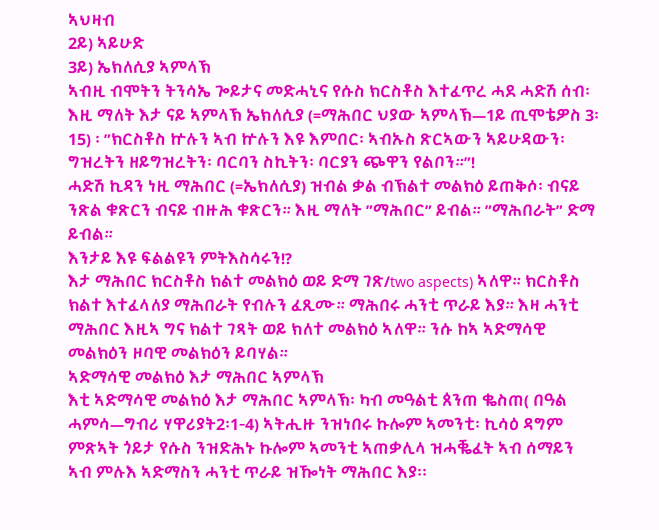ኣህዛብ
2ይ) ኣይሁድ
3ይ) ኤክለሲያ ኣምላኽ
ኣብዚ ብሞትን ትንሳኤ ጐይታና መድሓኒና የሱስ ክርስቶስ እተፈጥረ ሓደ ሓድሽ ሰብ፡ እዚ ማለት እታ ናይ ኣምላኽ ኤክለሲያ (=ማሕበር ህያው ኣምላኽ—1ይ ጢሞቴዎስ 3፡15) ፡ ”ክርስቶስ ኵሉን ኣብ ኵሉን እዩ እምበር፡ ኣብኡስ ጽርኣውን ኣይሁዳውን፡ ግዝረትን ዘይግዝረትን፡ ባርባን ስኪትን፡ ባርያን ጭዋን የልቦን።”!
ሓድሽ ኪዳን ነዚ ማሕበር (=ኤክለሲያ) ዝብል ቃል ብኽልተ መልክዕ ይጠቅሶ፡ ብናይ ንጽል ቁጽርን ብናይ ብዙሕ ቁጽርን። እዚ ማለት ”ማሕበር” ይብል። ”ማሕበራት” ድማ ይብል።
እንታይ እዩ ፍልልዩን ምትእስሳሩን!?
እታ ማሕበር ክርስቶስ ክልተ መልክዕ ወይ ድማ ገጽ/two aspects) ኣለዋ። ክርስቶስ ክልተ እተፈላለያ ማሕበራት የብሉን ፈጺሙ። ማሕበሩ ሓንቲ ጥራይ እያ። እዛ ሓንቲ ማሕበር እዚኣ ግና ክልተ ገጻት ወይ ክለተ መልክዕ ኣለዋ። ንሱ ከኣ ኣድማሳዊ መልክዕን ዞባዊ መልክዕን ይባሃል።
ኣድማሳዊ መልክዕ እታ ማሕበር ኣምላኽ
እቲ ኣድማሳዊ መልክዕ እታ ማሕበር ኣምላኽ፡ ካብ መዓልቲ ጰንጠ ቈስጠ( በዓል ሓምሳ—ግብሪ ሃዋሪያት2፡1-4) ኣትሒዙ ንዝነበሩ ኩሎም ኣመንቲ፡ ኪሳዕ ዳግም ምጽኣት ጎይታ የሱስ ንዝድሕኑ ኩሎም ኣመንቲ ኣጠቃሊላ ዝሓቘፈት ኣብ ሰማይን ኣብ ምሉእ ኣድማስን ሓንቲ ጥራይ ዝዀነት ማሕበር እያ፡፡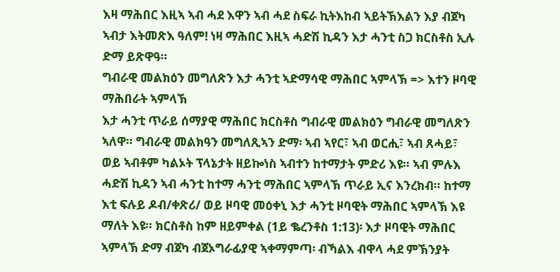እዛ ማሕበር እዚኣ ኣብ ሓደ እዋን ኣብ ሓደ ስፍራ ኪትእከብ ኣይትኽእልን እያ ብጀካ ኣብታ እትመጽእ ዓለም! ነዛ ማሕበር እዚኣ ሓድሽ ኪዳን እታ ሓንቲ ስጋ ክርስቶስ ኢሉ ድማ ይጽዋዓ።
ግብራዊ መልክዕን መግለጽን እታ ሓንቲ ኣድማሳዊ ማሕበር ኣምላኽ => እተን ዞባዊ ማሕበራት ኣምላኽ
እታ ሓንቲ ጥራይ ሰማያዊ ማሕበር ክርስቶስ ግብራዊ መልክዕን ግብራዊ መግለጽን ኣለዋ። ግብራዊ መልክዓን መግለጺኣን ድማ፡ ኣብ ኣየር፣ ኣብ ወርሒ፣ ኣብ ጸሓይ፣ ወይ ኣብቶም ካልኦት ፕላኔታት ዘይኰነስ ኣብተን ከተማታት ምድሪ እዩ። ኣብ ምሉእ ሓድሽ ኪዳን ኣብ ሓንቲ ከተማ ሓንቲ ማሕበር ኣምላኽ ጥራይ ኢና እንረክብ። ከተማ እቲ ፍሉይ ዶብ/ቀጽሪ/ ወይ ዞባዊ መዕቀኒ እታ ሓንቲ ዞባዊት ማሕበር ኣምላኽ እዩ ማለት እዩ። ክርስቶስ ከም ዘይምቀል (1ይ ቈረንቶስ 1:13)፡ እታ ዞባዊት ማሕበር ኣምላኽ ድማ ብጀካ ብጀኦግራፊያዊ ኣቀማምጣ፡ ብኻልእ ብዋላ ሓደ ምኽንያት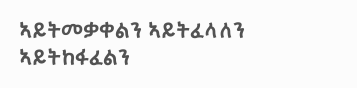ኣይትመቃቀልን ኣይትፈላለን ኣይትከፋፈልን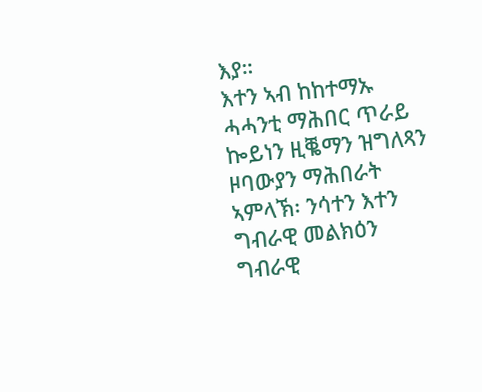እያ።
እተን ኣብ ከከተማኡ ሓሓንቲ ማሕበር ጥራይ ኰይነን ዚቘማን ዝግለጻን ዞባውያን ማሕበራት ኣምላኽ፡ ንሳተን እተን ግብራዊ መልክዕን ግብራዊ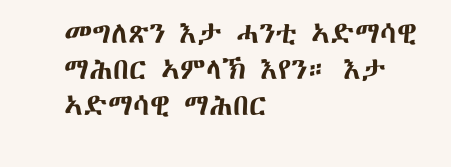መግለጽን እታ ሓንቲ ኣድማሳዊ ማሕበር ኣምላኽ እየን። እታ ኣድማሳዊ ማሕበር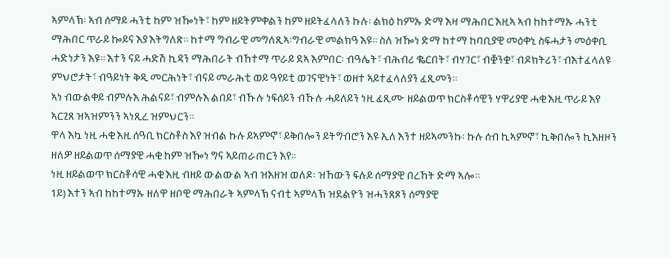ኣምላኽ፡ ኣብ ሰማይ ሓንቲ ከም ዝዀነት፣ ከም ዘይትምቀልን ከም ዘይትፈላለን ኩሉ፡ ልክዕ ከምኡ ድማ እዛ ማሕበር እዚኣ ኣብ ከከተማኡ ሓንቲ ማሕበር ጥራይ ኰይና እያ እትግለጽ። ከተማ ግብራዊ መግለጺኣ፡ግብራዊ መልክዓ እዩ። ስለ ዝዀነ ድማ ከተማ ከባቢያዊ መዕቀኒ ስፍሓታን መዕቀቢ ሓድነታን እዩ። እተን ናይ ሓድሽ ኪዳን ማሕበራት ብኸተማ ጥራይ ደኣ እምበር፡ ብዓሌት፣ ብሕብሪ ቈርበት፣ ብሃገር፣ ብቛንቋ፣ ብዶክትሪን፣ ብእተፈላለዩ ምህሮታት፣ ብዓይነት ቅዲ መርሕነት፣ ብናይ መራሕቲ ወይ ዓየይቲ ወገናዊነት፣ ወዘተ ኣይተፈላለያን ፈጺመን።
ኣነ ብውልቀይ ብምሉእ ሕልናይ፣ ብምሉእ ልበይ፣ ብኹሉ ነፍሰይን ብኹሉ ሓይለይን ነዚ ፈጺሙ ዘይልወጥ ክርስቶሳዊን ሃዋሪያዊ ሓቂ እዚ ጥራይ እየ ኣርጊጸ ዝኣዝምንን ኣነጺረ ዝምህርን።
ዋላ እኳ ነዚ ሓቂ እዚ ሰዓቢ ክርስቶስ እየ ዝብል ኩሉ ይኣምኖ፣ ይቅበሎን ይትግብሮን እዩ ኢለ እንተ ዘይኣመንኩ፡ ኩሉ ሰብ ኪኣምኖ፣ ኪቅበሎን ኪእዘዞን ዘለዎ ዘይልወጥ ሰማያዊ ሓቂ ከም ዝዀነ ግና ኣይጠራጠርን እየ።
ነዚ ዘይልወጥ ክርስቶሳዊ ሓቂ እዚ ብዘይ ውልውል ኣብ ዝእዘዝ ወለዶ፡ ዝኸውን ፍሉይ ሰማያዊ በረኸት ድማ ኣሎ።
1ይ) እተን ኣብ ከከተማኡ ዘለዋ ዘቦዊ ማሕበራት ኣምላኽ ናብቲ ኣምላኽ ዝደልዮን ዝሓንጸጾን ሰማያዊ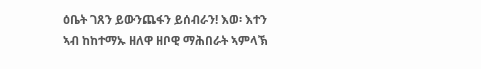ዕቤት ገጸን ይውንጨፋን ይሰብራን! እወ፡ እተን ኣብ ከከተማኡ ዘለዋ ዘቦዊ ማሕበራት ኣምላኽ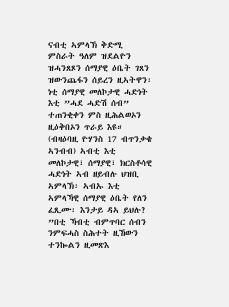ናብቲ ኣምላኽ ቅድሚ ምስራት ዓለም ዝደልዮን ዝሓንጸጾን ሰማያዊ ዕቤት ገጸን ዝውንጨፋን ሰይረን ዚኣትዋን፡ ነቲ ሰማያዊ መለኮታዊ ሓድነት እቲ ”ሓደ ሓድሽ ሰብ” ተጠንቂቀን ምስ ዚሕልወኦን ዚዕቅበኦን ጥራይ እዩ። (ብዛዕባዚ ዮሃንስ 17 ብጥንቃቄ ኣንብብ) ኣብቲ እቲ መለኮታዊ፣ ሰማያዊ፣ ክርስቶሳዊ ሓድነት ኣብ ዘይብሉ ህዝቢ ኣምላኽ፡ ኣብኡ እቲ ኣምላኻዊ ሰማያዊ ዕቤት የለን ፈጺሙ፡ እንታይ ዳኣ ይህሉ? ”በቲ ኻብቲ ብምጥባር ሰብን ንምፍሓስ ስሕተት ዚኸውን ተንኰልን ዚመጽእ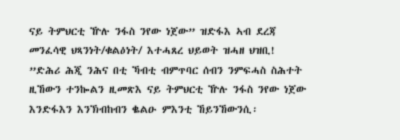ናይ ትምህርቲ ዅሉ ንፋስ ንየው ነጀው” ዝድፋእ ኣብ ደረጃ መንፈሳዊ ህጻንነት/ቁልዕነት/ እተሓጸረ ህይወት ዝሓዘ ህዝቢ!
”ድሕሪ ሕጂ ንሕና በቲ ኻብቲ ብምጥባር ሰብን ንምፍሓስ ስሕተት ዚኸውን ተንኰልን ዚመጽእ ናይ ትምህርቲ ዅሉ ንፋስ ንየው ነጀው እንድፋእን እንኽብከብን ቈልዑ ምእንቲ ኸይንኸውንሲ፡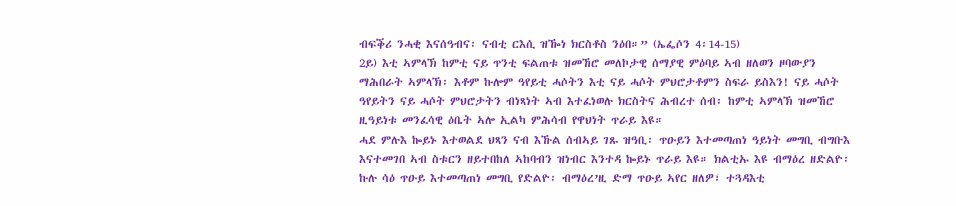ብፍቕሪ ንሓቂ እናሰዓብና፡ ናብቲ ርእሲ ዝዀነ ክርስቶስ ንዕበ።” (ኤፌሶን 4፡14-15)
2ይ) እቲ ኣምላኽ ከምቲ ናይ ጥንቲ ፍልጠቱ ዝመኸሮ መለኮታዊ ሰማያዊ ምዕባይ ኣብ ዘለወን ዞባውያን ማሕበራት ኣምላኽ፡ እቶም ኩሎም ዓየይቲ ሓሶትን እቲ ናይ ሓሶት ምህሮታቶምን ስፍራ ይስእን! ናይ ሓሶት ዓየይትን ናይ ሓሶት ምህሮታትን ብነጻነት ኣብ እተፈነወሉ ክርስትና ሕብረተ ሰብ፡ ከምቲ ኣምላኽ ዝመኸሮ ዚዓይነቱ መንፈሳዊ ዕቤት ኣሎ ኢልካ ምሕሳብ የዋህነት ጥራይ እዩ።
ሓደ ምሉእ ኰይኑ እተወልደ ህጻን ናብ እኹል ሰብኣይ ገጹ ዝዓቢ፡ ጥዑይን እተመጣጠነ ዓይነት መግቢ ብግቡእ እናተመገበ ኣብ ስቱርን ዘይተበከለ ኣከባብን ዝነብር እንተዳ ኰይኑ ጥራይ እዩ። ክልቲኡ እዩ ብማዕረ ዘድልዮ፡ ኩሉ ሳዕ ጥዑይ እተመጣጠነ መግቢ የድልዮ፡ ብማዕረ’ዚ ድማ ጥዑይ ኣየር ዘለዎ፣ ተጓዳእቲ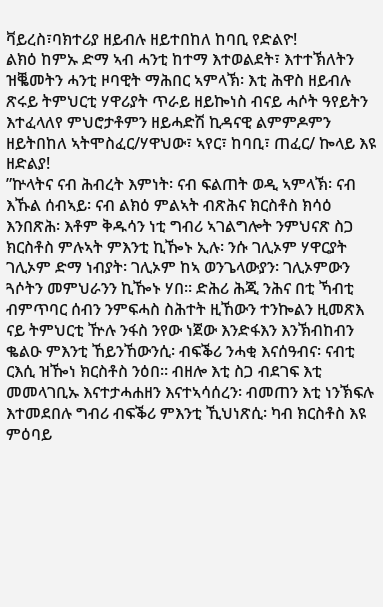ቫይረስ፣ባክተሪያ ዘይብሉ ዘይተበከለ ከባቢ የድልዮ!
ልክዕ ከምኡ ድማ ኣብ ሓንቲ ከተማ እተወልደት፣ እተተኽለትን ዝቘመትን ሓንቲ ዞባዊት ማሕበር ኣምላኽ፡ እቲ ሕዋስ ዘይብሉ ጽሩይ ትምህርቲ ሃዋሪያት ጥራይ ዘይኰነስ ብናይ ሓሶት ዓየይትን እተፈላለየ ምህሮታቶምን ዘይሓድሽ ኪዳናዊ ልምምዶምን ዘይትበከለ ኣትሞስፈር/ሃዋህው፣ ኣየር፣ ከባቢ፣ ጠፈር/ ኰላይ እዩ ዘድልያ!
”ኵላትና ናብ ሕብረት እምነት፡ ናብ ፍልጠት ወዲ ኣምላኽ፡ ናብ እኹል ሰብኣይ፡ ናብ ልክዕ ምልኣት ብጽሕና ክርስቶስ ክሳዕ እንበጽሕ፡ እቶም ቅዱሳን ነቲ ግብሪ ኣገልግሎት ንምህናጽ ስጋ ክርስቶስ ምሉኣት ምእንቲ ኪዀኑ ኢሉ፡ ንሱ ገሊኦም ሃዋርያት ገሊኦም ድማ ነብያት፡ ገሊኦም ከኣ ወንጌላውያን፡ ገሊኦምውን ጓሶትን መምህራንን ኪዀኑ ሃበ። ድሕሪ ሕጂ ንሕና በቲ ኻብቲ ብምጥባር ሰብን ንምፍሓስ ስሕተት ዚኸውን ተንኰልን ዚመጽእ ናይ ትምህርቲ ዅሉ ንፋስ ንየው ነጀው እንድፋእን እንኽብከብን ቈልዑ ምእንቲ ኸይንኸውንሲ፡ ብፍቕሪ ንሓቂ እናሰዓብና፡ ናብቲ ርእሲ ዝዀነ ክርስቶስ ንዕበ። ብዘሎ እቲ ስጋ ብደገፍ እቲ መመላገቢኡ እናተታሓሐዘን እናተኣሳሰረን፡ ብመጠን እቲ ነንኽፍሉ እተመደበሉ ግብሪ ብፍቕሪ ምእንቲ ኺህነጽሲ፡ ካብ ክርስቶስ እዩ ምዕባይ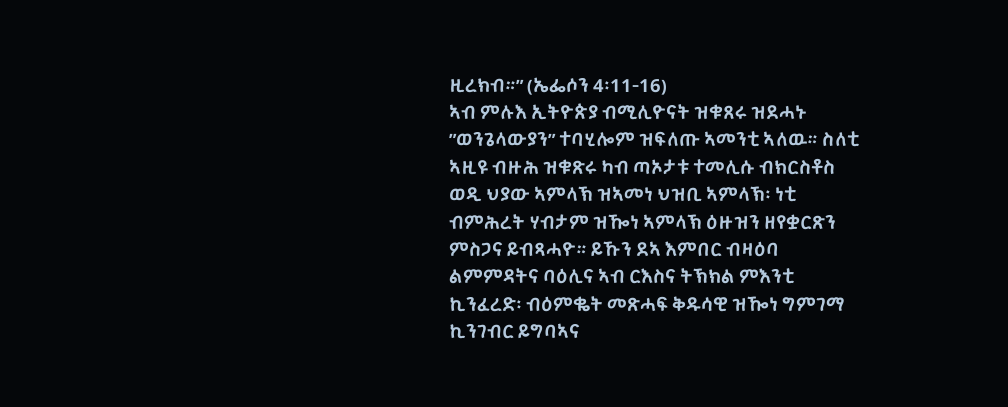ዚረክብ።” (ኤፌሶን 4፡11-16)
ኣብ ምሉእ ኢትዮጵያ ብሚሊዮናት ዝቁጸሩ ዝደሓኑ ”ወንጌላውያን” ተባሂሎም ዝፍለጡ ኣመንቲ ኣለዉ። ስለቲ ኣዚዩ ብዙሕ ዝቁጽሩ ካብ ጣኦታቱ ተመሊሱ ብክርስቶስ ወዲ ህያው ኣምላኽ ዝኣመነ ህዝቢ ኣምላኽ፡ ነቲ ብምሕረት ሃብታም ዝዀነ ኣምላኽ ዕዙዝን ዘየቋርጽን ምስጋና ይብጻሓዮ። ይኹን ደኣ እምበር ብዛዕባ ልምምዳትና ባዕሊና ኣብ ርእስና ትኽክል ምእንቲ ኪንፈረድ፡ ብዕምቈት መጽሓፍ ቅዱሳዊ ዝዀነ ግምገማ ኪንገብር ይግባኣና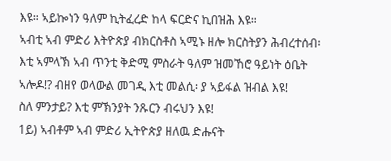እዩ። ኣይኰነን ዓለም ኪትፈረድ ከላ ፍርድና ኪበዝሕ እዩ።
ኣብቲ ኣብ ምድሪ እትዮጵያ ብክርስቶስ ኣሚኑ ዘሎ ክርስትያን ሕብረተሰብ፡ እቲ ኣምላኽ ኣብ ጥንቲ ቅድሚ ምስራት ዓለም ዝመኸሮ ዓይነት ዕቤት ኣሎዶ!? ብዘየ ወላውል መገዲ እቲ መልሲ፡ ያ ኣይፋል ዝብል እዩ!
ስለ ምንታይ? እቲ ምኽንያት ንጹርን ብሩህን እዩ!
1ይ) ኣብቶም ኣብ ምድሪ ኢትዮጵያ ዘለዉ ድሑናት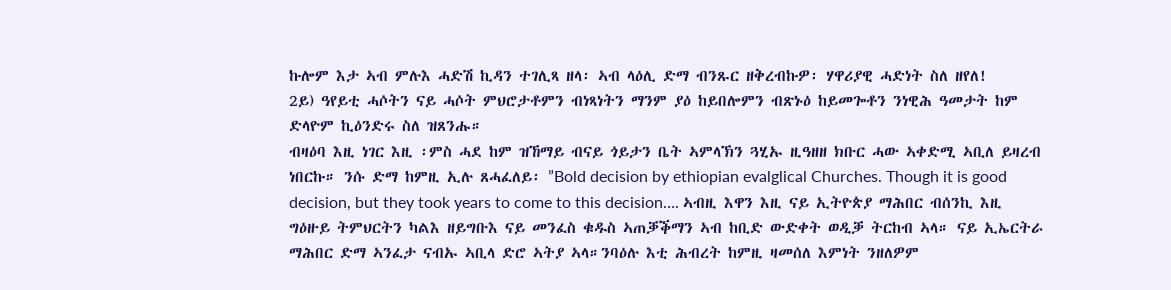ኩሎም እታ ኣብ ምሉእ ሓድሽ ኪዳን ተገሊጻ ዘላ፡ ኣብ ላዕሊ ድማ ብንጹር ዘቅረብኩዎ፡ ሃዋሪያዊ ሓድነት ስለ ዘየለ!
2ይ) ዓየይቲ ሓሶትን ናይ ሓሶት ምህሮታቶምን ብነጻነትን ማንም ያዕ ከይበሎምን ብጽኑዕ ከይመጐቶን ንነዊሕ ዓመታት ከም ድላዮም ኪዕንድሩ ስለ ዝጸንሑ።
ብዛዕባ እዚ ነገር እዚ ፡ምስ ሓደ ከም ዝኸማይ ብናይ ጎይታን ቤት ኣምላኽን ጓሂኡ ዚዓዘዘ ክቡር ሓው ኣቀድሚ ኣቢለ ይዛረብ ነበርኩ። ንሱ ድማ ከምዚ ኢሉ ጸሓፈለይ፡ ”Bold decision by ethiopian evalglical Churches. Though it is good decision, but they took years to come to this decision…. ኣብዚ እዋን እዚ ናይ ኢትዮጵያ ማሕበር ብሰንኪ እዚ ግዕዙይ ትምህርትን ካልእ ዘይግቡእ ናይ መንፈስ ቁዱስ ኣጠቓቕማን ኣብ ከቢድ ውድቀት ወዲቓ ትርከብ ኣላ። ናይ ኢኤርትራ ማሕበር ድማ ኣንፈታ ናብኡ ኣቢላ ድሮ ኣትያ ኣላ።ንባዕሉ እቲ ሕብረት ከምዚ ዛመሰለ እምነት ንዘለዎም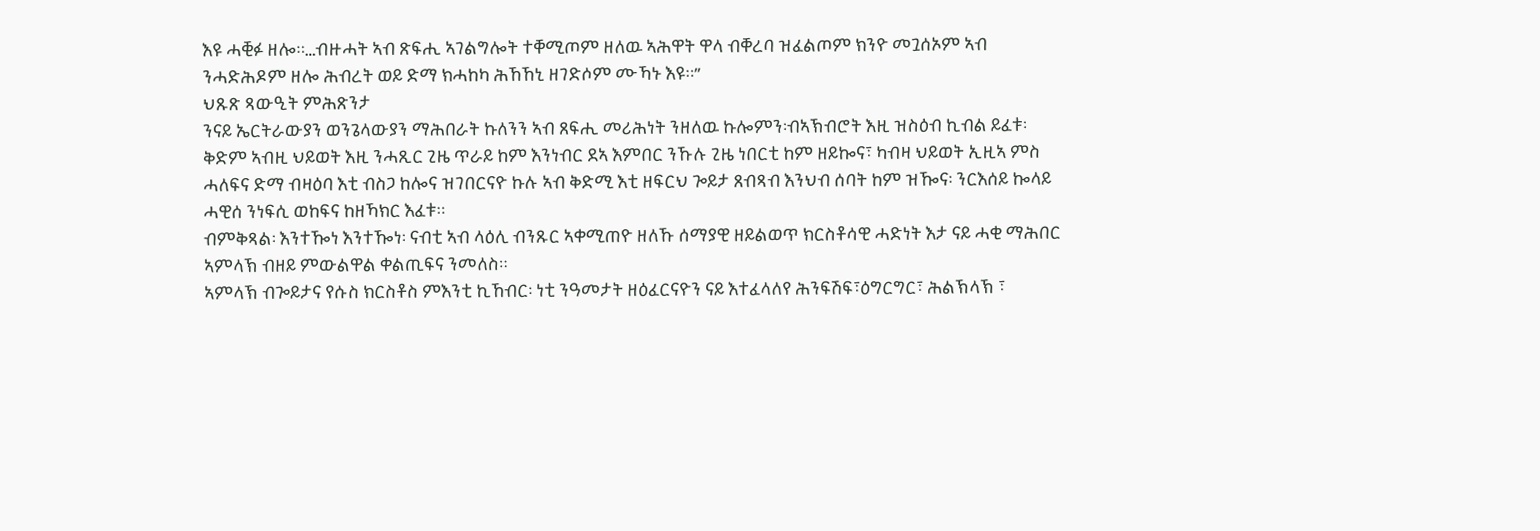እዩ ሓቒፉ ዘሎ።…ብዙሓት ኣብ ጽፍሒ ኣገልግሎት ተቐሚጦም ዘለዉ ኣሕዋት ዋላ ብቐረባ ዝፈልጦም ክንዮ መጓሰኦም ኣብ ንሓድሕዶም ዘሎ ሕብረት ወይ ድማ ክሓከካ ሕኸኸኒ ዘገድሶም ሙኻኑ እዩ።”
ህጹጽ ጻውዒት ምሕጽንታ
ንናይ ኤርትራውያን ወንጌላውያን ማሕበራት ኩለንን ኣብ ጸፍሒ መሪሕነት ንዘለዉ ኩሎምን፡ብኣኽብሮት እዚ ዝስዕብ ኪብል ይፈቱ፡
ቅድም ኣብዚ ህይወት እዚ ንሓጺር ጊዜ ጥራይ ከም እንነብር ደኣ እምበር ንኹሉ ጊዜ ነበርቲ ከም ዘይኰና፣ ካብዛ ህይወት ኢዚኣ ምስ ሓለፍና ድማ ብዛዕባ እቲ ብስጋ ከሎና ዝገበርናዮ ኩሉ ኣብ ቅድሚ እቲ ዘፍርህ ጐይታ ጸብጻብ እንህብ ሰባት ከም ዝዀና፡ ንርእሰይ ኰላይ ሓዊሰ ንነፍሲ ወከፍና ከዘኻክር እፈቱ።
ብምቅጻል፡ እንተዀነ እንተዀነ፡ ናብቲ ኣብ ላዕሊ ብንጹር ኣቀሚጠዮ ዘለኹ ሰማያዊ ዘይልወጥ ክርስቶሳዊ ሓድነት እታ ናይ ሓቂ ማሕበር ኣምላኽ ብዘይ ምውልዋል ቀልጢፍና ንመለስ።
ኣምላኽ ብጐይታና የሱስ ክርስቶስ ምእንቲ ኪኸብር፡ ነቲ ንዓመታት ዘዕፈርናዮን ናይ እተፈላለየ ሕንፍሽፍ፣ዕግርግር፣ ሕልኽላኽ ፣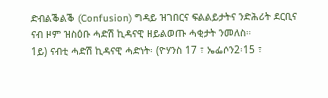ድብልቕልቕ (Confusion) ግዳይ ዝገበርና ፍልልይታትና ንድሕሪት ደርቢና ናብ ዞም ዝስዕቡ ሓድሽ ኪዳናዊ ዘይልወጡ ሓቂታት ንመለስ።
1ይ) ናብቲ ሓድሽ ኪዳናዊ ሓድነት፡ (ዮሃንስ 17 ፣ ኤፌሶን2፡15 ፣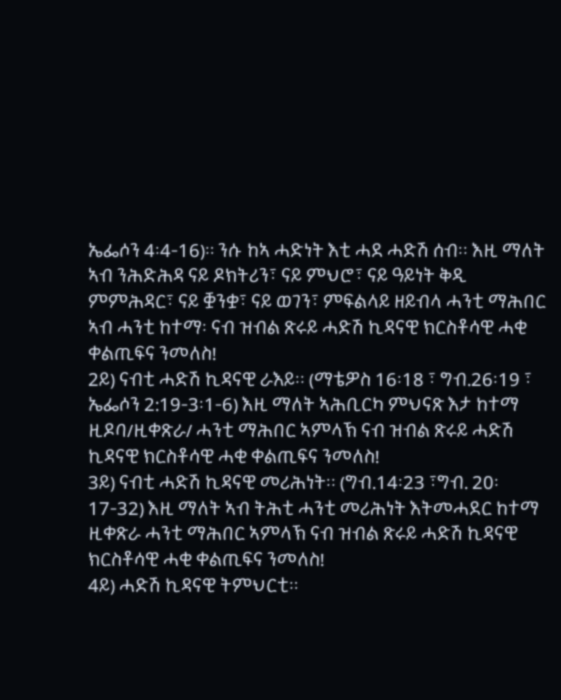ኤፌሶን 4፡4-16)። ንሱ ከኣ ሓድነት እቲ ሓደ ሓድሽ ሰብ፡፡ እዚ ማለት ኣብ ንሕድሕዳ ናይ ዶክትሪን፣ ናይ ምህሮ፣ ናይ ዓይነት ቅዲ ምምሕዳር፣ ናይ ቛንቋ፣ ናይ ወገን፣ ምፍልላይ ዘይብላ ሓንቲ ማሕበር ኣብ ሓንቲ ከተማ፡ ናብ ዝብል ጽሩይ ሓድሽ ኪዳናዊ ክርስቶሳዊ ሓቂ ቀልጢፍና ንመለስ!
2ይ) ናብቲ ሓድሽ ኪዳናዊ ራእይ፡፡ (ማቴዎስ 16፡18 ፣ ግብ.26፡19 ፣ ኤፌሶን 2:19-3፡1-6) እዚ ማለት ኣሕቢርካ ምህናጽ እታ ከተማ ዚዶባ/ዚቀጽራ/ ሓንቲ ማሕበር ኣምላኽ ናብ ዝብል ጽሩይ ሓድሽ ኪዳናዊ ክርስቶሳዊ ሓቂ ቀልጢፍና ንመለስ!
3ይ) ናብቲ ሓድሽ ኪዳናዊ መሪሕነት፡፡ (ግብ.14፡23 ፣ግብ. 20፡17-32) እዚ ማለት ኣብ ትሕቲ ሓንቲ መሪሕነት እትመሓደር ከተማ ዚቀጽራ ሓንቲ ማሕበር ኣምላኽ ናብ ዝብል ጽሩይ ሓድሽ ኪዳናዊ ክርስቶሳዊ ሓቂ ቀልጢፍና ንመለስ!
4ይ) ሓድሽ ኪዳናዊ ትምህርቲ።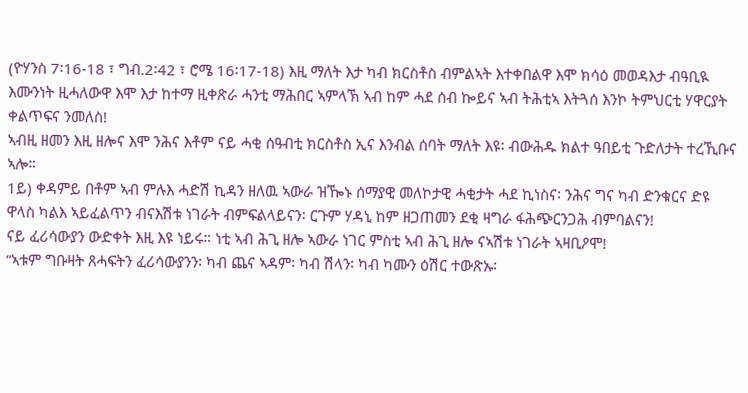(ዮሃንስ 7፡16-18 ፣ ግብ.2፡42 ፣ ሮሜ 16፡17-18) እዚ ማለት እታ ካብ ክርስቶስ ብምልኣት እተቀበልዋ እሞ ክሳዕ መወዳእታ ብዓቢዪ እሙንነት ዚሓለውዋ እሞ እታ ከተማ ዚቀጽራ ሓንቲ ማሕበር ኣምላኽ ኣብ ከም ሓደ ሰብ ኰይና ኣብ ትሕቲኣ እትጓሰ እንኮ ትምህርቲ ሃዋርያት ቀልጥፍና ንመለስ!
ኣብዚ ዘመን እዚ ዘሎና እሞ ንሕና እቶም ናይ ሓቂ ሰዓብቲ ክርስቶስ ኢና እንብል ሰባት ማለት እዩ፡ ብውሕዱ ክልተ ዓበይቲ ጉድለታት ተረኺቡና ኣሎ።
1ይ) ቀዳምይ በቶም ኣብ ምሉእ ሓድሽ ኪዳን ዘለዉ ኣውራ ዝዀኑ ሰማያዊ መለኮታዊ ሓቂታት ሓደ ኪነስና፡ ንሕና ግና ካብ ድንቁርና ድዩ ዋላስ ካልእ ኣይፈልጥን ብናእሽቱ ነገራት ብምፍልላይናን፡ ርጉም ሃዳኒ ከም ዘጋጠመን ደቂ ዛግራ ፋሕጭርንጋሕ ብምባልናን!
ናይ ፈሪሳውያን ውድቀት እዚ እዩ ነይሩ። ነቲ ኣብ ሕጊ ዘሎ ኣውራ ነገር ምስቲ ኣብ ሕጊ ዘሎ ናኣሽቱ ነገራት ኣዛቢዖሞ!
”ኣቱም ግቡዛት ጸሓፍትን ፈሪሳውያንን፡ ካብ ጨና ኣዳም፡ ካብ ሽላን፡ ካብ ካሙን ዕሽር ተውጽኡ፡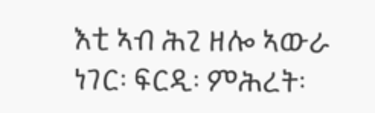እቲ ኣብ ሕጊ ዘሎ ኣውራ ነገር፡ ፍርዲ፡ ምሕረት፡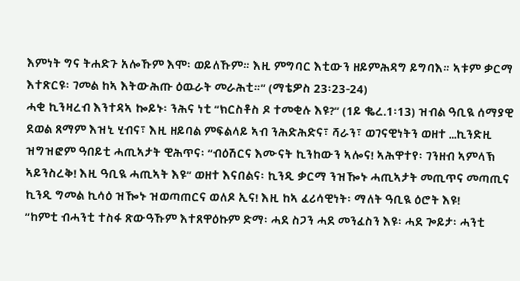እምነት ግና ትሐድጉ አሎኹም እሞ፡ ወይለኹም። እዚ ምግባር እቲውን ዘይምሕዳግ ይግባእ። ኣቱም ቃርማ እተጽርዩ፡ ገመል ከኣ እትውሕጡ ዕዉራት መራሕቲ።” (ማቴዎስ 23፡23-24)
ሓቂ ኪንዛረብ እንተዳኣ ኰይኑ፡ ንሕና ነቲ ”ክርስቶስ ዶ ተመቂሉ እዩ?” (1ይ ቈረ.1፡13) ዝብል ዓቢዪ ሰማያዊ ደወል ጸማም እዝኒ ሂብና፣ እዚ ዘይባል ምፍልላይ ኣብ ንሕድሕድና፣ ሻራን፣ ወገናዊነትን ወዘተ …ኪንድዚ ዝግዝፎም ዓበይቲ ሓጢኣታት ዊሕጥና፡ ”ብዕሽርና እሙናት ኪንከውን ኣሎና! ኣሕዋተየ፡ ገንዘብ ኣምላኽ ኣይንስረቅ! እዚ ዓቢዪ ሓጢኣት እዩ” ወዘተ እናበልና፡ ኪንዲ ቃርማ ንዝዀኑ ሓጢኣታት መጢጥና መጣጢና ኪንዲ ግመል ኪሳዕ ዝዀኑ ዝወጣጠርና ወለዶ ኢና! እዚ ከኣ ፈሪሳዊነት፡ ማለት ዓቢዪ ዕሮት እዩ!
”ከምቲ ብሓንቲ ተስፋ ጽውዓኹም እተጸዋዕኩም ድማ፡ ሓደ ስጋን ሓደ መንፈስን እዩ፡ ሓደ ጐይታ፡ ሓንቲ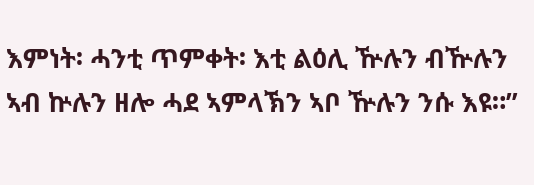እምነት፡ ሓንቲ ጥምቀት፡ እቲ ልዕሊ ዅሉን ብዅሉን ኣብ ኵሉን ዘሎ ሓደ ኣምላኽን ኣቦ ዅሉን ንሱ እዩ።”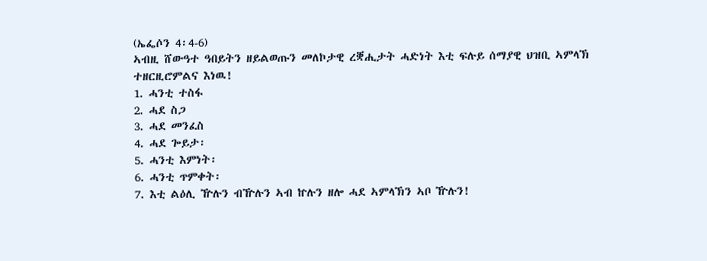(ኤፌሶን 4፡4-6)
ኣብዚ ሸውዓተ ዓበይትን ዘይልወጡን መለኮታዊ ረቛሒታት ሓድነት እቲ ፍሉይ ሰማያዊ ህዝቢ ኣምላኽ ተዘርዚሮምልና እነዉ!
1. ሓንቲ ተስፋ
2. ሓደ ስጋ
3. ሓደ መንፈስ
4. ሓደ ጐይታ፡
5. ሓንቲ እምነት፡
6. ሓንቲ ጥምቀት፡
7. እቲ ልዕሊ ዅሉን ብዅሉን ኣብ ኵሉን ዘሎ ሓደ ኣምላኽን ኣቦ ዅሉን!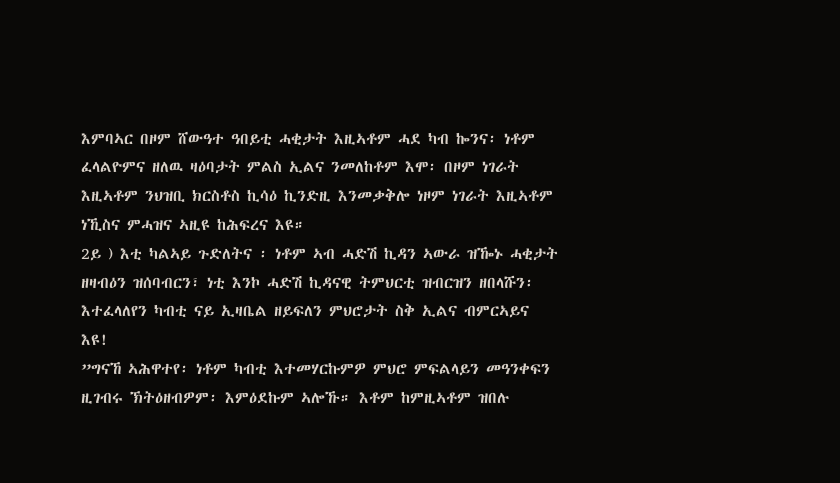እምባኣር በዞም ሸውዓተ ዓበይቲ ሓቂታት እዚኣቶም ሓደ ካብ ኰንና፡ ነቶም ፈላልዮምና ዘለዉ ዛዕባታት ምልስ ኢልና ንመለከቶም እሞ፡ በዞም ነገራት እዚኣቶም ንህዝቢ ክርስቶስ ኪሳዕ ኪንድዚ እንመቃቅሎ ነዞም ነገራት እዚኣቶም ነኺስና ምሓዝና ኣዚዩ ከሕፍረና እዩ።
2ይ ) እቲ ካልኣይ ጉድለትና ፡ ነቶም ኣብ ሓድሽ ኪዳን ኣውራ ዝዀኑ ሓቂታት ዘዛብዕን ዝሰባብርን፣ ነቲ እንኮ ሓድሽ ኪዳናዊ ትምህርቲ ዝብርዝን ዘበላሹን፡ እተፈላለየን ካብቲ ናይ ኢዛቤል ዘይፍለን ምህሮታት ስቅ ኢልና ብምርኣይና እዩ!
”ግናኸ ኣሕዋተየ፡ ነቶም ካብቲ እተመሃርኩምዎ ምህሮ ምፍልላይን መዓንቀፍን ዚገብሩ ኽትዕዘብዎም፡ እምዕደኩም ኣሎኹ። እቶም ከምዚኣቶም ዝበሉ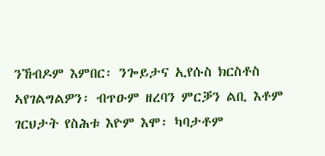ንኸብዶም እምበር፡ ንጐይታና ኢየሱስ ክርስቶስ ኣየገልግልዎን፡ ብጥዑም ዘረባን ምርቓን ልቢ እቶም ገርህታት የስሕቱ እዮም እሞ፡ ካባታቶም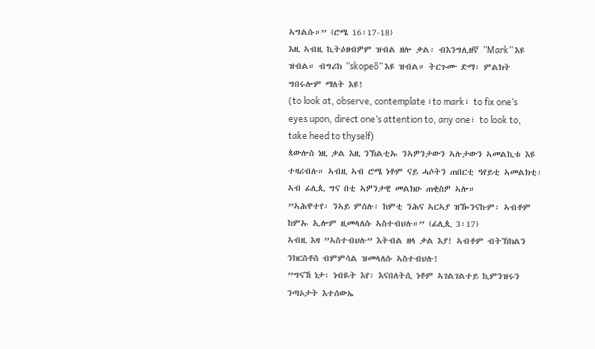ኣግልሱ።” (ሮሜ 16፡17-18)
እዚ ኣብዚ ኪትዕዘብዎም ዝብል ዘሎ ቃል፡ ብእንግሊዘኛ ”Mark” እዩ ዝብል። ብግሪክ ”skopeō” እዩ ዝብል። ትርጉሙ ድማ፡ ምልክት ግበሩሎም ማለት እዩ!
(to look at, observe, contemplate ፣to mark፣ to fix one’s eyes upon, direct one’s attention to, any one፣ to look to, take heed to thyself)
ጳውሎስ ነዚ ቃል እዚ ንኽልቲኡ ንኣዎንታውን ኣሉታውን ኣመልኪቱ እዩ ተዛሪብሉ። ኣብዚ ኣብ ሮሜ ነቶም ናይ ሓሶትን ጠበርቲ ዓየይቲ ኣመልክቲ፡ ኣብ ፊሊጲ ግና በቲ ኣዎንታዊ መልክዑ ጠቂስዎ ኣሎ።
”ኣሕዋተየ፡ ንኣይ ምሰሉ፡ ከምቲ ንሕና ኣርኣያ ዝዀንናኩም፡ ኣብቶም ከምኡ ኢሎም ዚመላለሱ ኣስተብህሉ።” (ፊሊጲ 3፡17)
ኣብዚ እዛ ”ኣስተብህሉ” እትብል ዘላ ቃል እያ! ኣብቶም ብትኽክልን ንክርስቶስ ብምምሳል ዝመላለሱ ኣስተብህሉ!
”ግናኸ ነታ፡ ነብዪት እየ፡ እናበለትሲ ነቶም ኣገልገልተይ ኪምንዝሩን ንጣኦታት እተሰውኤ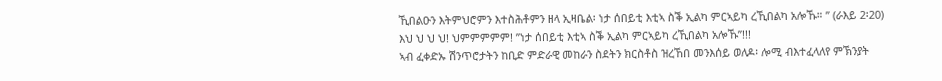ኺበልዑን እትምህሮምን እተስሕቶምን ዘላ ኢዛቤል፡ ነታ ሰበይቲ እቲኣ ስቕ ኢልካ ምርኣይካ ረኺበልካ አሎኹ። ” (ራእይ 2፡20)
እህ ህ ህ ህ! ህምምምምም! ”ነታ ሰበይቲ እቲኣ ስቕ ኢልካ ምርኣይካ ረኺበልካ አሎኹ”!!!
ኣብ ፈቀድኡ ሽንጥሮታትን ከቢድ ምድራዊ መከራን ስደትን ክርስቶስ ዝረኸበ መንእሰይ ወለዶ፡ ሎሚ ብእተፈላለየ ምኽንያት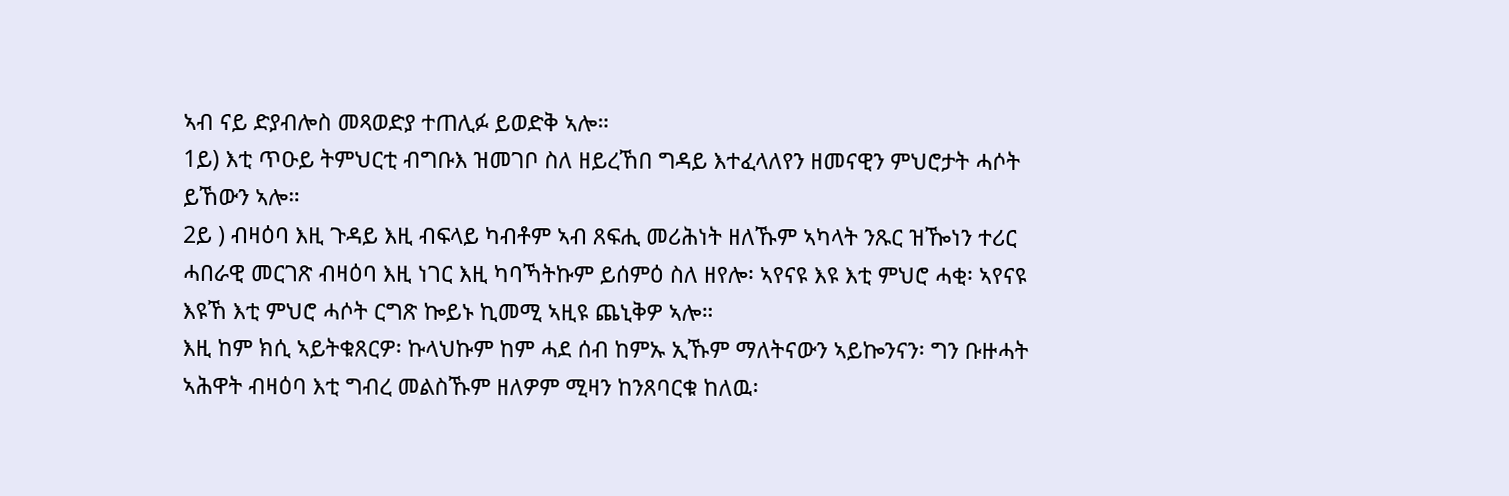ኣብ ናይ ድያብሎስ መጻወድያ ተጠሊፉ ይወድቅ ኣሎ።
1ይ) እቲ ጥዑይ ትምህርቲ ብግቡእ ዝመገቦ ስለ ዘይረኸበ ግዳይ እተፈላለየን ዘመናዊን ምህሮታት ሓሶት ይኸውን ኣሎ።
2ይ ) ብዛዕባ እዚ ጉዳይ እዚ ብፍላይ ካብቶም ኣብ ጸፍሒ መሪሕነት ዘለኹም ኣካላት ንጹር ዝዀነን ተሪር ሓበራዊ መርገጽ ብዛዕባ እዚ ነገር እዚ ካባኻትኩም ይሰምዕ ስለ ዘየሎ፡ ኣየናዩ እዩ እቲ ምህሮ ሓቂ፡ ኣየናዩ እዩኸ እቲ ምህሮ ሓሶት ርግጽ ኰይኑ ኪመሚ ኣዚዩ ጨኒቅዎ ኣሎ።
እዚ ከም ክሲ ኣይትቁጸርዎ፡ ኩላህኩም ከም ሓደ ሰብ ከምኡ ኢኹም ማለትናውን ኣይኰንናን፡ ግን ቡዙሓት ኣሕዋት ብዛዕባ እቲ ግብረ መልስኹም ዘለዎም ሚዛን ከንጸባርቁ ከለዉ፡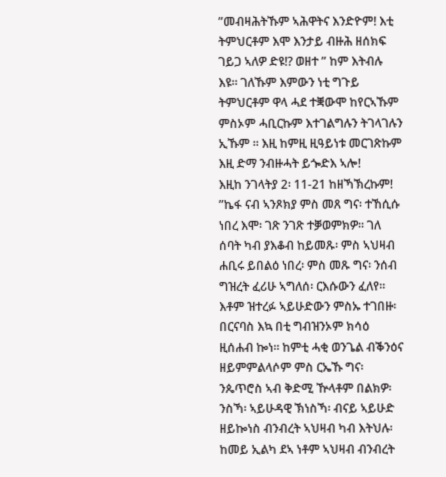”መብዛሕትኹም ኣሕዋትና እንድዮም! እቲ ትምህርቶም እሞ እንታይ ብዙሕ ዘሰክፍ ገይጋ ኣለዎ ድዩ!? ወዘተ ” ከም እትብሉ እዩ። ገለኹም እምውን ነቲ ግጉይ ትምህርቶም ዋላ ሓደ ተቛውሞ ከየርኣኹም ምስኦም ሓቢርኩም እተገልግሉን ትገላገሉን ኢኹም ፡፡ እዚ ከምዚ ዚዓይነቱ መርገጽኩም እዚ ድማ ንብዙሓት ይጐድእ ኣሎ!
እዚከ ንገላትያ 2፡ 11-21 ከዘኻኽረኩም!
”ኬፋ ናብ ኣንጾክያ ምስ መጸ ግና፡ ተኸሲሱ ነበረ እሞ፡ ገጽ ንገጽ ተቓወምክዎ። ገለ ሰባት ካብ ያእቆብ ከይመጹ፡ ምስ ኣህዛብ ሐቢሩ ይበልዕ ነበረ፡ ምስ መጹ ግና፡ ንሰብ ግዝረት ፈሪሁ ኣግለሰ፡ ርእሱውን ፈለየ። እቶም ዝተረፉ ኣይሁድውን ምስኡ ተገበዙ፡ በርናባስ እኳ በቲ ግብዝንኦም ክሳዕ ዚሰሐብ ኰነ። ከምቲ ሓቂ ወንጌል ብቕንዕና ዘይምምልላሶም ምስ ርኤኹ ግና፡ ንጴጥሮስ ኣብ ቅድሚ ዅላቶም በልክዎ፡ ንስኻ፡ ኣይሁዳዊ ኽነስኻ፡ ብናይ ኣይሁድ ዘይኰነስ ብንብረት ኣህዛብ ካብ እትህሉ፡ ከመይ ኢልካ ደኣ ነቶም ኣህዛብ ብንብረት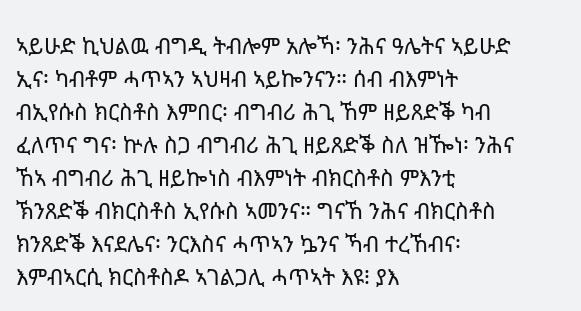ኣይሁድ ኪህልዉ ብግዲ ትብሎም አሎኻ፡ ንሕና ዓሌትና ኣይሁድ ኢና፡ ካብቶም ሓጥኣን ኣህዛብ ኣይኰንናን። ሰብ ብእምነት ብኢየሱስ ክርስቶስ እምበር፡ ብግብሪ ሕጊ ኸም ዘይጸድቕ ካብ ፈለጥና ግና፡ ኵሉ ስጋ ብግብሪ ሕጊ ዘይጸድቕ ስለ ዝዀነ፡ ንሕና ኸኣ ብግብሪ ሕጊ ዘይኰነስ ብእምነት ብክርስቶስ ምእንቲ ኽንጸድቕ ብክርስቶስ ኢየሱስ ኣመንና። ግናኸ ንሕና ብክርስቶስ ክንጸድቕ እናደሌና፡ ንርእስና ሓጥኣን ኴንና ኻብ ተረኸብና፡ እምብኣርሲ ክርስቶስዶ ኣገልጋሊ ሓጥኣት እዩ፧ ያእ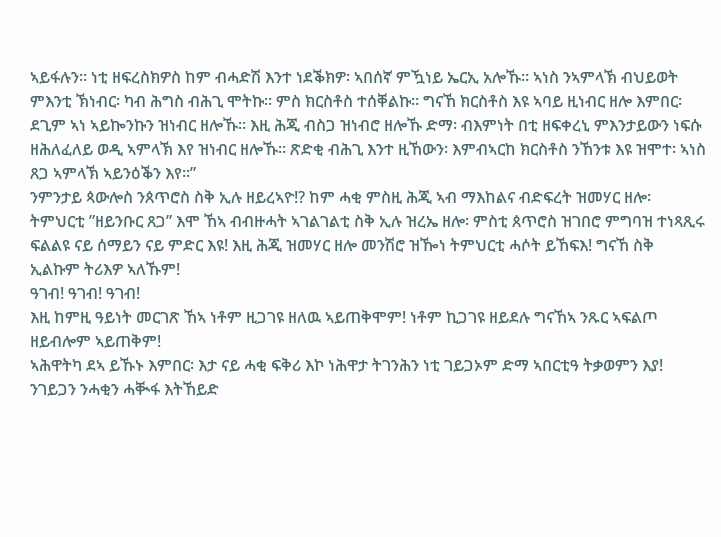ኣይፋሉን። ነቲ ዘፍረስክዎስ ከም ብሓድሽ እንተ ነደቕክዎ፡ ኣበሰኛ ምዃነይ ኤርኢ አሎኹ። ኣነስ ንኣምላኽ ብህይወት ምእንቲ ኽነብር፡ ካብ ሕግስ ብሕጊ ሞትኩ። ምስ ክርስቶስ ተሰቐልኩ። ግናኸ ክርስቶስ እዩ ኣባይ ዚነብር ዘሎ እምበር፡ ደጊም ኣነ ኣይኰንኩን ዝነብር ዘሎኹ። እዚ ሕጂ ብስጋ ዝነብሮ ዘሎኹ ድማ፡ ብእምነት በቲ ዘፍቀረኒ ምእንታይውን ነፍሱ ዘሕለፈለይ ወዲ ኣምላኽ እየ ዝነብር ዘሎኹ። ጽድቂ ብሕጊ እንተ ዚኸውን፡ እምብኣርከ ክርስቶስ ንኸንቱ እዩ ዝሞተ፡ ኣነስ ጸጋ ኣምላኽ ኣይንዕቕን እየ።”
ንምንታይ ጳውሎስ ንጰጥሮስ ስቅ ኢሉ ዘይረኣዮ!? ከም ሓቂ ምስዚ ሕጂ ኣብ ማእከልና ብድፍረት ዝመሃር ዘሎ፡ ትምህርቲ ”ዘይንቡር ጸጋ” እሞ ኸኣ ብብዙሓት ኣገልገልቲ ስቅ ኢሉ ዝረኤ ዘሎ፡ ምስቲ ጰጥሮስ ዝገበሮ ምግባዝ ተነጻጺሩ ፍልልዩ ናይ ሰማይን ናይ ምድር እዩ! እዚ ሕጂ ዝመሃር ዘሎ መንሽሮ ዝዀነ ትምህርቲ ሓሶት ይኸፍእ! ግናኸ ስቅ ኢልኩም ትሪእዎ ኣለኹም!
ዓገብ! ዓገብ! ዓገብ!
እዚ ከምዚ ዓይነት መርገጽ ኸኣ ነቶም ዚጋገዩ ዘለዉ ኣይጠቅሞም! ነቶም ኪጋገዩ ዘይደሉ ግናኸኣ ንጹር ኣፍልጦ ዘይብሎም ኣይጠቅም!
ኣሕዋትካ ደኣ ይኹኑ እምበር፡ እታ ናይ ሓቂ ፍቅሪ እኮ ነሕዋታ ትገንሕን ነቲ ገይጋኦም ድማ ኣበርቲዓ ትቃወምን እያ! ንገይጋን ንሓቂን ሓቚፋ እትኸይድ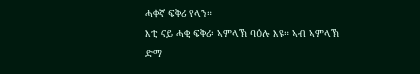ሓቀኛ ፍቅሪ የላን።
እቲ ናይ ሓቂ ፍቅሪ፡ ኣምላኽ ባዕሉ እዩ። ኣብ ኣምላኽ ድማ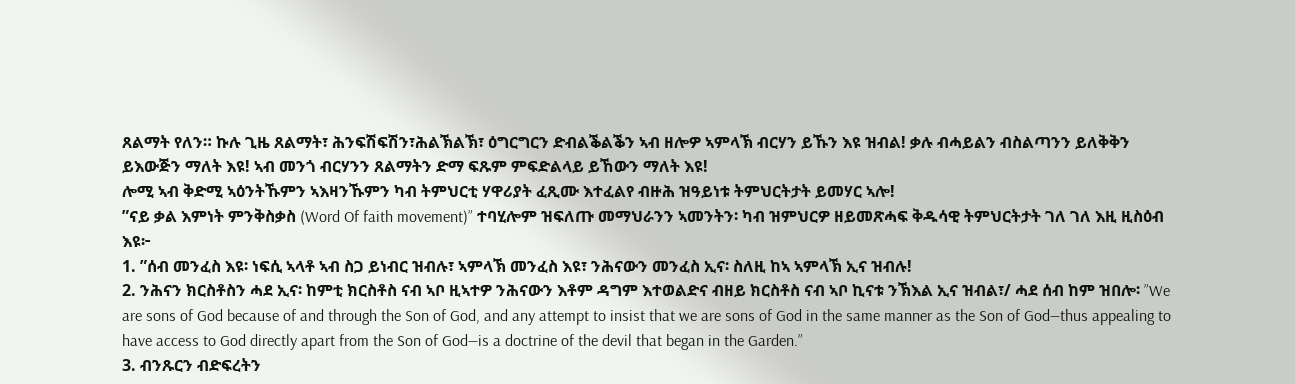ጸልማት የለን። ኩሉ ጊዜ ጸልማት፣ ሕንፍሽፍሽን፣ሕልኽልኽ፣ ዕግርግርን ድብልቕልቕን ኣብ ዘሎዎ ኣምላኽ ብርሃን ይኹን እዩ ዝብል! ቃሉ ብሓይልን ብስልጣንን ይለቅቅን ይእውጅን ማለት እዩ! ኣብ መንጎ ብርሃንን ጸልማትን ድማ ፍጹም ምፍድልላይ ይኸውን ማለት እዩ!
ሎሚ ኣብ ቅድሚ ኣዕንትኹምን ኣእዛንኹምን ካብ ትምህርቲ ሃዋሪያት ፈጺሙ እተፈልየ ብዙሕ ዝዓይነቱ ትምህርትታት ይመሃር ኣሎ!
”ናይ ቃል እምነት ምንቅስቃስ (Word Of faith movement)” ተባሂሎም ዝፍለጡ መማህራንን ኣመንትን፡ ካብ ዝምህርዎ ዘይመጽሓፍ ቅዱሳዊ ትምህርትታት ገለ ገለ እዚ ዚስዕብ እዩ፦
1. ”ሰብ መንፈስ እዩ፡ ነፍሲ ኣላቶ ኣብ ስጋ ይነብር ዝብሉ፣ ኣምላኽ መንፈስ እዩ፣ ንሕናውን መንፈስ ኢና፡ ስለዚ ከኣ ኣምላኽ ኢና ዝብሉ!
2. ንሕናን ክርስቶስን ሓደ ኢና፡ ከምቲ ክርስቶስ ናብ ኣቦ ዚኣተዎ ንሕናውን እቶም ዳግም እተወልድና ብዘይ ክርስቶስ ናብ ኣቦ ኪናቱ ንኽእል ኢና ዝብል፣/ ሓደ ሰብ ከም ዝበሎ፡ ”We are sons of God because of and through the Son of God, and any attempt to insist that we are sons of God in the same manner as the Son of God—thus appealing to have access to God directly apart from the Son of God—is a doctrine of the devil that began in the Garden.”
3. ብንጹርን ብድፍረትን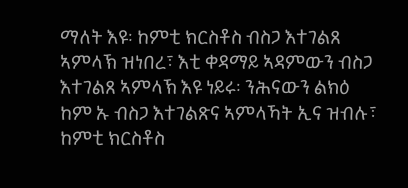ማለት እዩ፡ ከምቲ ክርስቶስ ብስጋ እተገልጸ ኣምላኽ ዝነበረ፣ እቲ ቀዳማይ ኣዳምውን ብስጋ እተገልጸ ኣምላኽ እዩ ነይሩ፡ ንሕናውን ልክዕ ከም ኡ ብስጋ እተገልጽና ኣምላኻት ኢና ዝብሉ፣ ከምቲ ክርስቶስ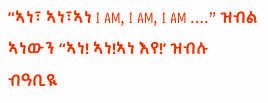”ኣነ፣ ኣነ፣ኣነ I AM, I AM, I AM ….” ዝብል ኣነውን “ኣነ! ኣነ!ኣነ እየ!’ ዝብሉ ብዓቢዪ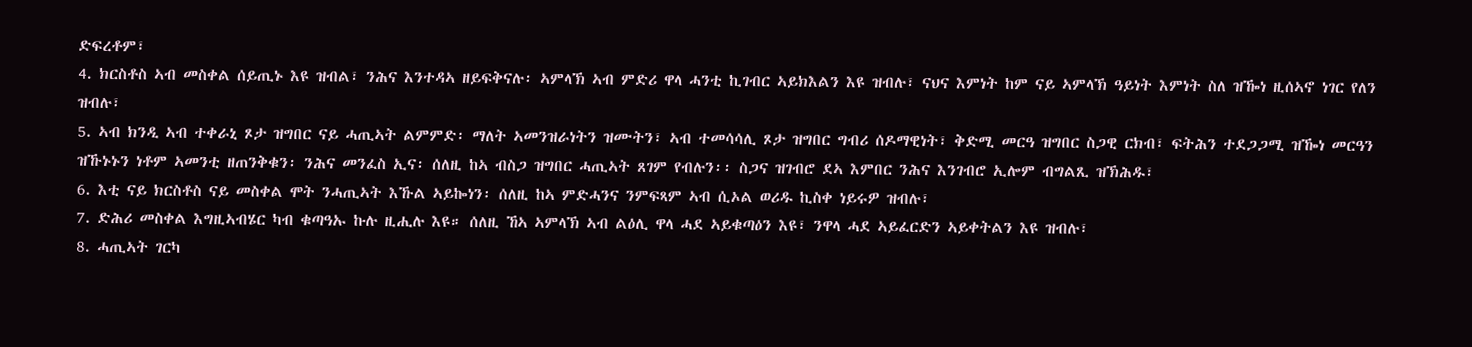ድፍረቶም፣
4. ክርስቶስ ኣብ መስቀል ሰይጢኑ እዩ ዝብል፣ ንሕና እንተዳኣ ዘይፍቅናሉ፡ ኣምላኽ ኣብ ምድሪ ዋላ ሓንቲ ኪገብር ኣይክእልን እዩ ዝብሉ፣ ናህና እምነት ከም ናይ ኣምላኽ ዓይነት እምነት ስለ ዝዀነ ዚሰኣኖ ነገር የለን ዝብሉ፣
5. ኣብ ክንዲ ኣብ ተቀራኒ ጾታ ዝግበር ናይ ሓጢኣት ልምምድ፡ ማለት ኣመንዝራነትን ዝሙትን፣ ኣብ ተመሳሳሊ ጾታ ዝግበር ግብሪ ሰዶማዊነት፣ ቅድሚ መርዓ ዝግበር ስጋዊ ርክብ፣ ፍትሕን ተደጋጋሚ ዝዀነ መርዓን ዝኹኑኑን ነቶም ኣመንቲ ዘጠንቅቁን፡ ንሕና መንፈስ ኢና፡ ሰለዚ ከኣ ብስጋ ዝግበር ሓጢኣት ጸገም የብሉን፡፡ ስጋና ዝገብሮ ደኣ እምበር ንሕና እንገብሮ ኢሎም ብግልጺ ዝኽሕዱ፣
6. እቲ ናይ ክርስቶስ ናይ መስቀል ሞት ንሓጢኣት እኹል ኣይኰነን፡ ሰለዚ ከኣ ምድሓንና ንምፍጻም ኣብ ሲኦል ወሪዱ ኪስቀ ነይሩዎ ዝብሉ፣
7. ድሕሪ መስቀል እግዚኣብሄር ካብ ቁጣዓኡ ኩሉ ዚሒሉ እዩ። ሰለዚ ኸኣ ኣምላኽ ኣብ ልዕሊ ዋላ ሓደ ኣይቁጣዕን እዩ፣ ንዋላ ሓደ ኣይፈርድን ኣይቀትልን እዩ ዝብሉ፣
8. ሓጢኣት ገርካ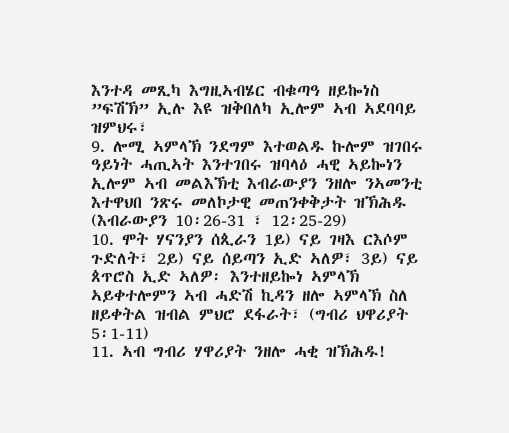እንተዳ መጺካ እግዚኣብሄር ብቁጣዓ ዘይኰነስ ”ፍሽኽ” ኢሉ እዩ ዝቅበለካ ኢሎም ኣብ ኣደባባይ ዝምህሩ፣
9. ሎሚ ኣምላኽ ንደግም እተወልዱ ኩሎም ዝገበሩ ዓይነት ሓጢኣት እንተገበሩ ዝባላዕ ሓዊ ኣይኰነን ኢሎም ኣብ መልእኽቲ እብራውያን ንዘሎ ንኣመንቲ እተዋህበ ንጽሩ መለኮታዊ መጠንቀቅታት ዝኽሕዱ (እብራውያን 10፡26-31 ፣ 12፡25-29)
10. ሞት ሃናንያን ሰጲራን 1ይ) ናይ ገዛእ ርእሶም ጉድለት፣ 2ይ) ናይ ሰይጣን ኢድ ኣለዎ፣ 3ይ) ናይ ጰጥሮስ ኢድ ኣለዎ፡ እንተዘይኰነ ኣምላኽ ኣይቀተሎምን ኣብ ሓድሽ ኪዳን ዘሎ ኣምላኽ ስለ ዘይቀትል ዝብል ምህሮ ደፋራት፣ (ግብሪ ህዋሪያት 5፡1-11)
11. ኣብ ግብሪ ሃዋሪያት ንዘሎ ሓቂ ዝኽሕዱ!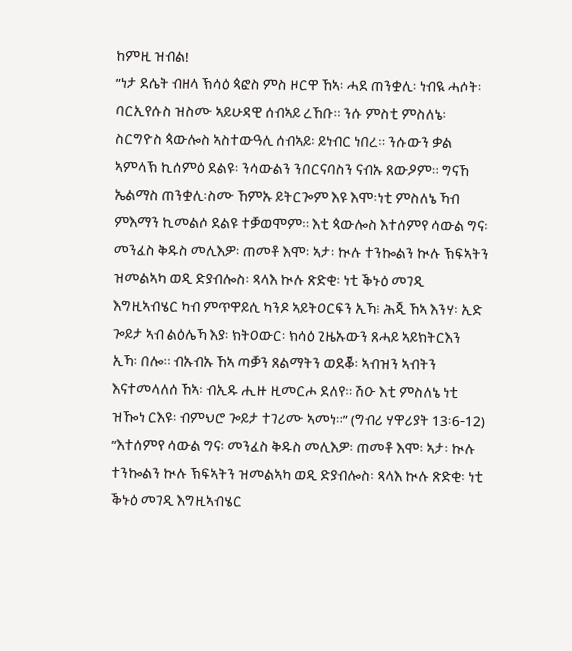ከምዚ ዝብል!
”ነታ ደሴት ብዘላ ኽሳዕ ጳፎስ ምስ ዞርዋ ኸኣ፡ ሓደ ጠንቋሊ፡ ነብዪ ሓሶት፡ ባርኢየሱስ ዝስሙ ኣይሁዳዊ ሰብኣይ ረኸቡ። ንሱ ምስቲ ምስለኔ፡ ስርግዮስ ጳውሎስ ኣስተውዓሊ ሰብኣይ፡ ይነብር ነበረ። ንሱውን ቃል ኣምላኽ ኪሰምዕ ደልዩ፡ ንሳውልን ንበርናባስን ናብኡ ጸውዖም። ግናኸ ኤልማስ ጠንቋሊ፡ስሙ ኸምኡ ይትርጐም እዩ እሞ፡ነቲ ምስለኔ ኻብ ምእማን ኪመልሶ ደልዩ ተቓወሞም። እቲ ጳውሎስ እተሰምየ ሳውል ግና፡ መንፈስ ቅዱስ መሊእዎ፡ ጠመቶ እሞ፡ ኣታ፡ ኲሉ ተንኰልን ኲሉ ኽፍኣትን ዝመልኣካ ወዲ ድያብሎስ፡ ጻላእ ኲሉ ጽድቂ፡ ነቲ ቕኑዕ መገዲ እግዚኣብሄር ካብ ምጥዋይሲ ካንዶ ኣይትዐርፍን ኢኻ፧ ሕጂ ኸኣ እንሃ፡ ኢድ ጐይታ ኣብ ልዕሌኻ እያ፡ ክትዐውር፡ ክሳዕ ጊዜኡውን ጸሓይ ኣይክትርእን ኢኻ፡ በሎ። ብኡብኡ ኸኣ ጣቓን ጸልማትን ወደቖ፡ ኣብዝን ኣብትን እናተመላለሰ ኸኣ፡ ብኢዱ ሒዙ ዚመርሖ ደለየ። ሽዑ እቲ ምስለኔ ነቲ ዝዀነ ርእዩ፡ ብምህሮ ጐይታ ተገሪሙ ኣመነ።” (ግብሪ ሃዋሪያት 13፡6-12)
”እተሰምየ ሳውል ግና፡ መንፈስ ቅዱስ መሊእዎ፡ ጠመቶ እሞ፡ ኣታ፡ ኲሉ ተንኰልን ኲሉ ኽፍኣትን ዝመልኣካ ወዲ ድያብሎስ፡ ጻላእ ኲሉ ጽድቂ፡ ነቲ ቕኑዕ መገዲ እግዚኣብሄር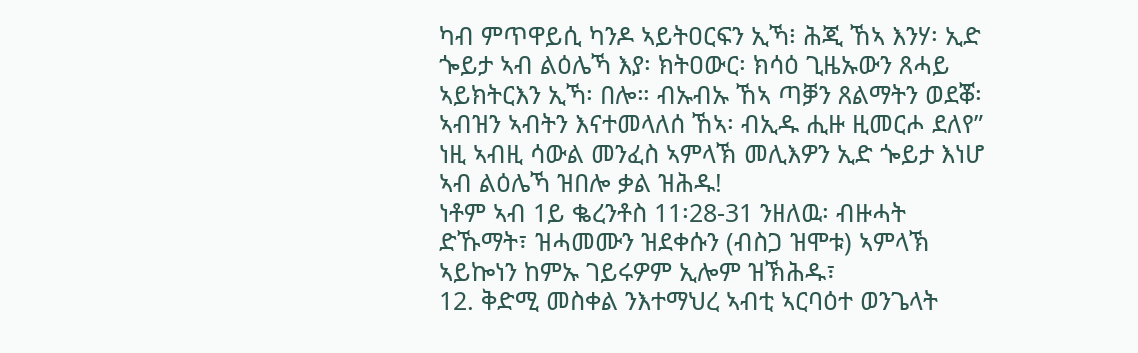ካብ ምጥዋይሲ ካንዶ ኣይትዐርፍን ኢኻ፧ ሕጂ ኸኣ እንሃ፡ ኢድ ጐይታ ኣብ ልዕሌኻ እያ፡ ክትዐውር፡ ክሳዕ ጊዜኡውን ጸሓይ ኣይክትርእን ኢኻ፡ በሎ። ብኡብኡ ኸኣ ጣቓን ጸልማትን ወደቖ፡ ኣብዝን ኣብትን እናተመላለሰ ኸኣ፡ ብኢዱ ሒዙ ዚመርሖ ደለየ”
ነዚ ኣብዚ ሳውል መንፈስ ኣምላኽ መሊእዎን ኢድ ጐይታ እነሆ ኣብ ልዕሌኻ ዝበሎ ቃል ዝሕዱ!
ነቶም ኣብ 1ይ ቈረንቶስ 11፡28-31 ንዘለዉ፡ ብዙሓት ድኹማት፣ ዝሓመሙን ዝደቀሱን (ብስጋ ዝሞቱ) ኣምላኽ ኣይኰነን ከምኡ ገይሩዎም ኢሎም ዝኽሕዱ፣
12. ቅድሚ መስቀል ንእተማህረ ኣብቲ ኣርባዕተ ወንጌላት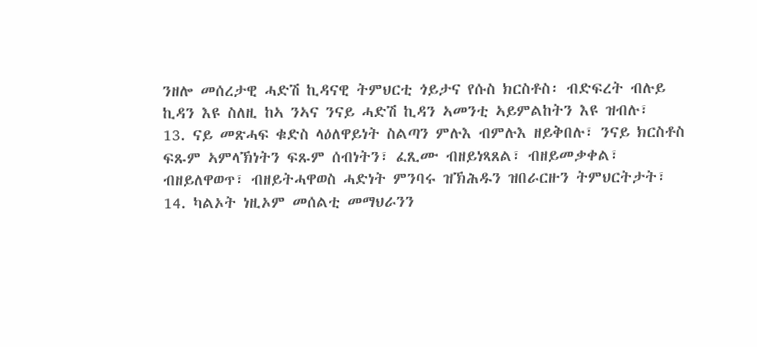ንዘሎ መሰረታዊ ሓድሽ ኪዳናዊ ትምህርቲ ጎይታና የሱስ ክርስቶስ፡ ብድፍረት ብሉይ ኪዳን እዩ ስለዚ ከኣ ንኣና ንናይ ሓድሽ ኪዳን ኣመንቲ ኣይምልከትን እዩ ዝብሉ፣
13. ናይ መጽሓፍ ቁድስ ላዕለዋይነት ስልጣን ምሉእ ብምሉእ ዘይቅበሉ፣ ንናይ ክርስቶስ ፍጹም ኣምላኽነትን ፍጹም ሰብነትን፣ ፈጺሙ ብዘይነጻጸል፣ ብዘይመቃቀል፣ ብዘይለዋወጥ፣ ብዘይትሓዋወስ ሓድነት ምንባሩ ዝኽሕዱን ዝበራርዙን ትምህርትታት፣
14. ካልኦት ነዚኦም መሰልቲ መማህራንን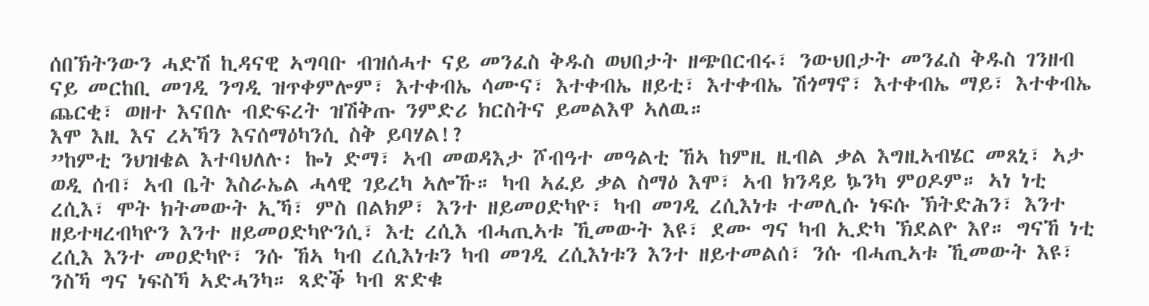ሰበኽትንውን ሓድሽ ኪዳናዊ ኣግባቡ ብዝሰሓተ ናይ መንፈስ ቅዱስ ወህበታት ዘጭበርብሩ፣ ንውህበታት መንፈስ ቅዱስ ገንዘብ ናይ መርከቢ መገዲ ንግዲ ዝጥቀምሎም፣ እተቀብኤ ሳሙና፣ እተቀብኤ ዘይቲ፣ እተቀብኤ ሽጎማኖ፣ እተቀብኤ ማይ፣ እተቀብኤ ጨርቂ፣ ወዘተ እናበሉ ብድፍረት ዝሽቅጡ ንምድሪ ክርስትና ይመልእዋ ኣለዉ።
እሞ እዚ እና ረኣኻን እናሰማዕካንሲ ስቅ ይባሃል!?
”ከምቲ ንህዝቄል እተባህለሉ፡ ኰነ ድማ፣ ኣብ መወዳእታ ሾብዓተ መዓልቲ ኸኣ ከምዚ ዚብል ቃል እግዚኣብሄር መጸኒ፣ ኣታ ወዲ ሰብ፣ ኣብ ቤት እስራኤል ሓላዊ ገይረካ ኣሎኹ። ካብ ኣፈይ ቃል ስማዕ እሞ፣ ኣብ ክንዳይ ኴንካ ምዐዶም። ኣነ ነቲ ረሲእ፣ ሞት ክትመውት ኢኻ፣ ምስ በልክዎ፣ እንተ ዘይመዐድካዮ፣ ካብ መገዲ ረሲእነቱ ተመሊሱ ነፍሱ ኽትድሕን፣ እንተ ዘይተዛረብካዮን እንተ ዘይመዐድካዮንሲ፣ እቲ ረሲእ ብሓጢኣቱ ኺመውት እዩ፣ ደሙ ግና ካብ ኢድካ ኽደልዮ እየ። ግናኸ ነቲ ረሲእ እንተ መዐድካዮ፣ ንሱ ኸኣ ካብ ረሲእነቱን ካብ መገዲ ረሲእነቱን እንተ ዘይተመልሰ፣ ንሱ ብሓጢኣቱ ኺመውት እዩ፣ ንስኻ ግና ነፍስኻ ኣድሓንካ። ጻድቕ ካብ ጽድቁ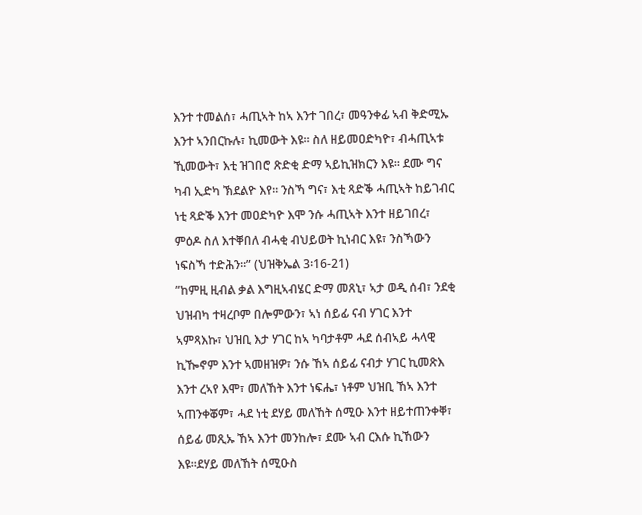እንተ ተመልሰ፣ ሓጢኣት ከኣ እንተ ገበረ፣ መዓንቀፊ ኣብ ቅድሚኡ እንተ ኣንበርኩሉ፣ ኪመውት እዩ። ስለ ዘይመዐድካዮ፣ ብሓጢኣቱ ኺመውት፣ እቲ ዝገበሮ ጽድቂ ድማ ኣይኪዝክርን እዩ። ደሙ ግና ካብ ኢድካ ኽደልዮ እየ። ንስኻ ግና፣ እቲ ጻድቕ ሓጢኣት ከይገብር ነቲ ጻድቕ እንተ መዐድካዮ እሞ ንሱ ሓጢኣት እንተ ዘይገበረ፣ ምዕዶ ስለ እተቐበለ ብሓቂ ብህይወት ኪነብር እዩ፣ ንስኻውን ነፍስኻ ተድሕን።” (ህዝቅኤል 3፡16-21)
”ከምዚ ዚብል ቃል እግዚኣብሄር ድማ መጸኒ፣ ኣታ ወዲ ሰብ፣ ንደቂ ህዝብካ ተዛረቦም በሎምውን፣ ኣነ ሰይፊ ናብ ሃገር እንተ ኣምጻእኩ፣ ህዝቢ እታ ሃገር ከኣ ካባታቶም ሓደ ሰብኣይ ሓላዊ ኪዀኖም እንተ ኣመዘዝዎ፣ ንሱ ኸኣ ሰይፊ ናብታ ሃገር ኪመጽእ እንተ ረኣየ እሞ፣ መለኸት እንተ ነፍሔ፣ ነቶም ህዝቢ ኸኣ እንተ ኣጠንቀቖም፣ ሓደ ነቲ ደሃይ መለኸት ሰሚዑ እንተ ዘይተጠንቀቐ፣ ሰይፊ መጺኡ ኸኣ እንተ መንከሎ፣ ደሙ ኣብ ርእሱ ኪኸውን እዩ።ደሃይ መለኸት ሰሚዑስ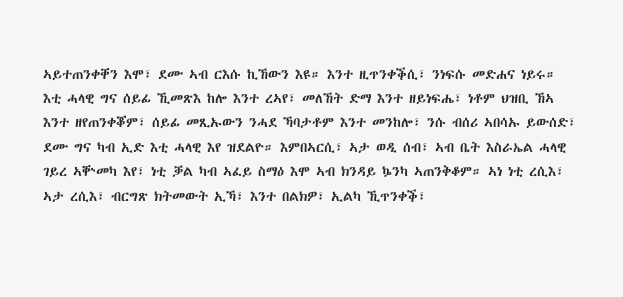ኣይተጠንቀቐን እሞ፣ ደሙ ኣብ ርእሱ ኪኸውን እዩ። እንተ ዚጥንቀቕሲ፣ ንነፍሱ መድሐና ነይሩ። እቲ ሓላዊ ግና ሰይፊ ኺመጽእ ከሎ እንተ ረኣየ፣ መለኸት ድማ እንተ ዘይነፍሔ፣ ነቶም ህዝቢ ኸኣ እንተ ዘየጠንቀቖም፣ ሰይፊ መጺኡውን ንሓደ ኻባታቶም እንተ መንከሎ፣ ንሱ ብሰሪ ኣበሳኡ ይውሰድ፣ ደሙ ግና ካብ ኢድ እቲ ሓላዊ እየ ዝደልዮ። እምበኣርሲ፣ ኣታ ወዲ ሰብ፣ ኣብ ቤት እስራኤል ሓላዊ ገይረ ኣቝመካ እየ፣ ነቲ ቓል ካብ ኣፈይ ስማዕ እሞ ኣብ ክንዳይ ኴንካ ኣጠንቅቆም። ኣነ ነቲ ረሲእ፣ ኣታ ረሲእ፣ ብርግጽ ክትመውት ኢኻ፣ እንተ በልክዎ፣ ኢልካ ኺጥንቀቕ፣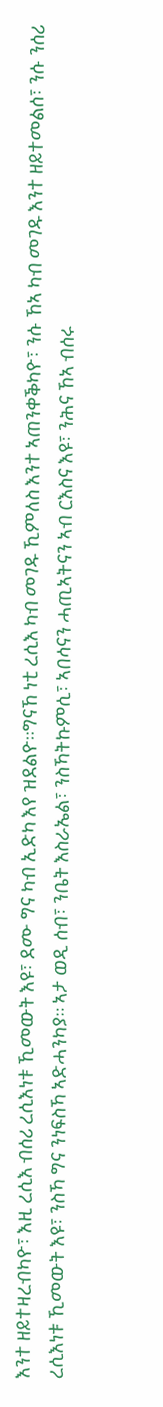እንተ ዘይተዛረብካዮ፣ እዚ ረሲእ ብሰሪ ረሲእነቱ ኺመውት እዩ፣ ደሙ ግና ካብ ኢድካ እየ ዝደልዮ።ግናኸ ነቲ ረሲእ ካብ መገዱ ኺምለስ እንተ ኣጠንቀቕካዮ፣ ንሱ ኸኣ ካብ መገዱ እንተ ዘይተመልሰ፣ ንሱ ንሰሪ ረሲእነቱ ኺመውት እዩ፣ ንስኻ ግና ንነፍስኻ ኣድሓንካያ። ኣታ ወዲ ሰብ፣ ንቤት እስራኤል፣ ንስኻትኩምሲ፣ ኣበሳናን ሓጢኣትናን ኣብ ርእስና እዩ፣ ንሕና ኸኣ ብሰሩ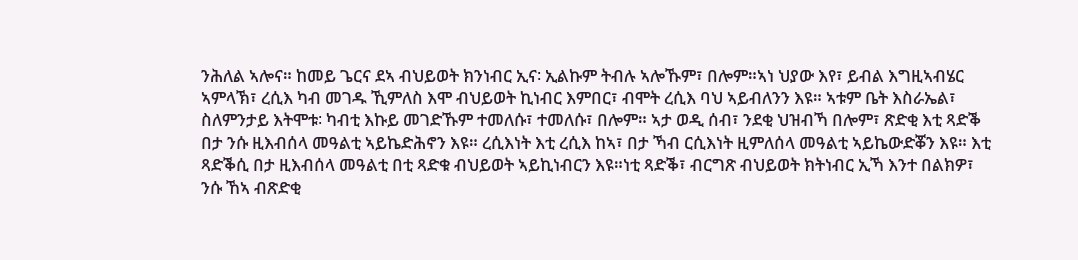ንሕለል ኣሎና። ከመይ ጌርና ደኣ ብህይወት ክንነብር ኢና∶ ኢልኩም ትብሉ ኣሎኹም፣ በሎም።ኣነ ህያው እየ፣ ይብል እግዚኣብሄር ኣምላኽ፣ ረሲእ ካብ መገዱ ኺምለስ እሞ ብህይወት ኪነብር እምበር፣ ብሞት ረሲእ ባህ ኣይብለንን እዩ። ኣቱም ቤት እስራኤል፣ ስለምንታይ እትሞቱ∶ ካብቲ እኩይ መገድኹም ተመለሱ፣ ተመለሱ፣ በሎም። ኣታ ወዲ ሰብ፣ ንደቂ ህዝብኻ በሎም፣ ጽድቂ እቲ ጻድቕ በታ ንሱ ዚእብሰላ መዓልቲ ኣይኬድሕኖን እዩ። ረሲእነት እቲ ረሲእ ከኣ፣ በታ ኻብ ርሲእነት ዚምለሰላ መዓልቲ ኣይኬውድቖን እዩ። እቲ ጻድቕሲ በታ ዚእብሰላ መዓልቲ በቲ ጻድቁ ብህይወት ኣይኪነብርን እዩ።ነቲ ጻድቕ፣ ብርግጽ ብህይወት ክትነብር ኢኻ እንተ በልክዎ፣ ንሱ ኸኣ ብጽድቂ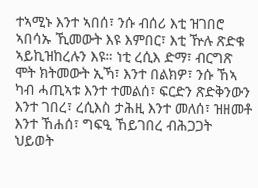ተኣሚኑ እንተ ኣበሰ፣ ንሱ ብሰሪ እቲ ዝገበሮ ኣበሳኡ ኺመውት እዩ እምበር፣ እቲ ዅሉ ጽድቁ ኣይኪዝከረሉን እዩ። ነቲ ረሲእ ድማ፣ ብርግጽ ሞት ክትመውት ኢኻ፣ እንተ በልክዎ፣ ንሱ ኸኣ ካብ ሓጢኣቱ እንተ ተመልሰ፣ ፍርድን ጽድቅንውን እንተ ገበረ፣ ረሲእስ ታሕዚ እንተ መለሰ፣ ዝዘመቶ እንተ ኸሐሰ፣ ግፍዒ ኸይገበረ ብሕጋጋት ህይወት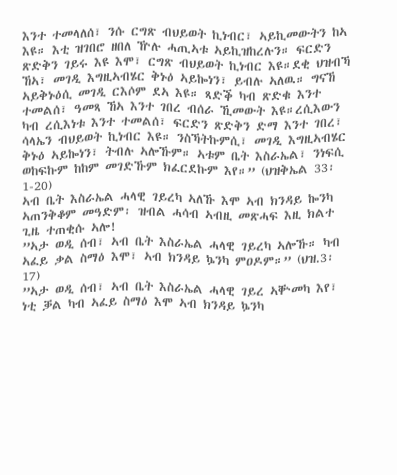እንተ ተመላለሰ፣ ንሱ ርግጽ ብህይወት ኪነብር፣ ኣይኪመውትን ከኣ እዩ። እቲ ዝገበሮ ዘበለ ዅሉ ሓጢኣቱ ኣይኪዝከረሉን። ፍርድን ጽድቅን ገይሩ እዩ እሞ፣ ርግጽ ብህይወት ኪነብር እዩ።ደቂ ህዝብኻ ኸኣ፣ መገዲ እግዚኣብሄር ቅኑዕ ኣይኰነን፣ ይብሉ ኣለዉ። ግናኸ ኣይቅኑዕሲ መገዲ ርእሶም ደኣ እዩ። ጻድቕ ካብ ጽድቁ እንተ ተመልሰ፣ ዓመጻ ኸኣ እንተ ገበረ ብሰራ ኺመውት እዩ።ረሲእውን ካብ ረሲእነቱ እንተ ተመልሰ፣ ፍርድን ጽድቅን ድማ እንተ ገበረ፣ ሳላኤን ብህይወት ኪነብር እዩ። ንስኻትኩምሲ፣ መገዲ እግዚኣብሄር ቅኑዕ ኣይኰነን፣ ትብሉ ኣሎኹም። ኣቱም ቤት እስራኤል፣ ንነፍሲ ወከፍኩም ከከም መገድኹም ክፈርደኩም እየ።” (ህዝቅኤል 33፡1-20)
ኣብ ቤት እስራኤል ሓላዊ ገይረካ ኣለኹ እሞ ኣብ ክንዳይ ኰንካ ኣጠንቅቆም መዓድም፡ ዝብል ሓሳብ ኣብዚ መጽሓፍ እዚ ክልተ ጊዜ ተጠቂሱ ኣሎ!
”ኣታ ወዲ ሰብ፣ ኣብ ቤት እስራኤል ሓላዊ ገይረካ ኣሎኹ። ካብ ኣፈይ ቃል ስማዕ እሞ፣ ኣብ ክንዳይ ኴንካ ምዐዶም።” (ህዝ.3፡17)
”ኣታ ወዲ ሰብ፣ ኣብ ቤት እስራኤል ሓላዊ ገይረ ኣቝመካ እየ፣ ነቲ ቓል ካብ ኣፈይ ስማዕ እሞ ኣብ ክንዳይ ኴንካ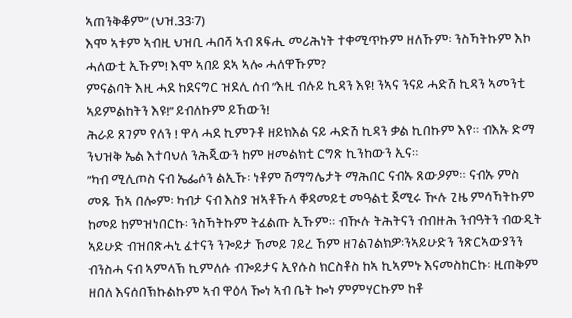ኣጠንቅቆም” (ህዝ.33፡7)
እሞ ኣቱም ኣብዚ ህዝቢ ሓበሻ ኣብ ጸፍሒ መሪሕነት ተቀሚጥኩም ዘለኹም፡ ንስኻትኩም እኮ ሓለውቲ ኢኹም! እሞ ኣበይ ደኣ ኣሎ ሓለዋኹም?
ምናልባት እዚ ሓደ ከደናግር ዝደሊ ሰብ ”እዚ ብሉይ ኪዳን እዩ! ንኣና ንናይ ሓድሽ ኪዳን ኣመንቲ ኣይምልከትን እዩ!” ይብለኩም ይኸውን!
ሕራይ ጸገም የለን ! ዋላ ሓደ ኪምጉቶ ዘይክእል ናይ ሓድሽ ኪዳን ቃል ኪበኩም እየ። ብእኡ ድማ ንህዝቅ ኤል እተባህለ ንሕጂውን ከም ዘመልክቲ ርግጽ ኪንከውን ኢና።
”ካብ ሚሊጦስ ናብ ኤፌሶን ልኢኹ፡ ነቶም ሽማግሌታት ማሕበር ናብኡ ጸውዖም። ናብኡ ምስ መጹ ኸኣ በሎም፡ ካብታ ናብ እስያ ዝኣቶኹላ ቐዳመይቲ መዓልቲ ጀሚሩ ዂሉ ጊዜ ምሳኻትኩም ከመይ ከምዝነበርኩ፡ ንስኻትኩም ትፈልጡ ኢኹም። ብዂሉ ትሕትናን ብብዙሕ ንብዓትን ብውዲት ኣይሁድ ብዝበጽሓኒ ፈተናን ንጐይታ ኸመይ ገይረ ኸም ዘገልገልክዎ፡ንኣይሁድን ንጽርኣውያንን ብንስሓ ናብ ኣምላኽ ኪምለሱ ብጐይታና ኢየሱስ ክርስቶስ ከኣ ኪኣምኑ እናመስከርኩ፡ ዚጠቅም ዘበለ እናሰበኽኩልኩም ኣብ ዋዕላ ዀነ ኣብ ቤት ኰነ ምምሃርኩም ከቶ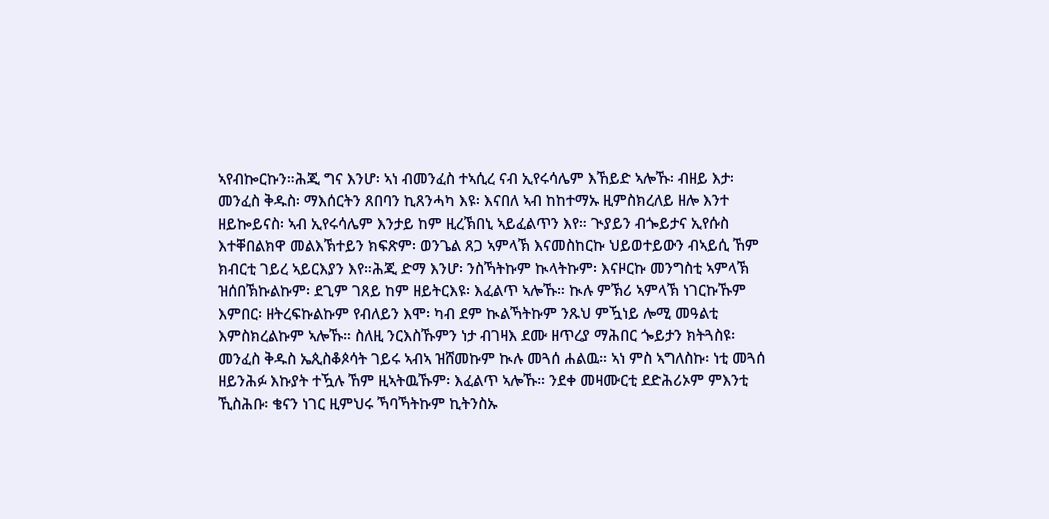ኣየብኰርኩን።ሕጂ ግና እንሆ፡ ኣነ ብመንፈስ ተኣሲረ ናብ ኢየሩሳሌም እኸይድ ኣሎኹ፡ ብዘይ እታ፡ መንፈስ ቅዱስ፡ ማእሰርትን ጸበባን ኪጸንሓካ እዩ፡ እናበለ ኣብ ከከተማኡ ዚምስክረለይ ዘሎ እንተ ዘይኰይናስ፡ ኣብ ኢየሩሳሌም እንታይ ከም ዚረኽበኒ ኣይፈልጥን እየ። ጒያይን ብጐይታና ኢየሱስ እተቐበልክዋ መልእኽተይን ክፍጽም፡ ወንጌል ጸጋ ኣምላኽ እናመስከርኩ ህይወተይውን ብኣይሲ ኸም ክብርቲ ገይረ ኣይርእያን እየ።ሕጂ ድማ እንሆ፡ ንስኻትኩም ኲላትኩም፡ እናዞርኩ መንግስቲ ኣምላኽ ዝሰበኽኩልኩም፡ ደጊም ገጸይ ከም ዘይትርእዩ፡ እፈልጥ ኣሎኹ። ኲሉ ምኽሪ ኣምላኽ ነገርኩኹም እምበር፡ ዘትረፍኩልኩም የብለይን እሞ፡ ካብ ደም ኲልኻትኩም ንጹህ ምዃነይ ሎሚ መዓልቲ እምስክረልኩም ኣሎኹ። ስለዚ ንርእስኹምን ነታ ብገዛእ ደሙ ዘጥረያ ማሕበር ጐይታን ክትጓስዩ፡ መንፈስ ቅዱስ ኤጲስቆጶሳት ገይሩ ኣብኣ ዝሸመኩም ኲሉ መጓሰ ሐልዉ። ኣነ ምስ ኣግለስኩ፡ ነቲ መጓሰ ዘይንሕፉ እኩያት ተዃሉ ኸም ዚኣትዉኹም፡ እፈልጥ ኣሎኹ። ንደቀ መዛሙርቲ ደድሕሪኦም ምእንቲ ኺስሕቡ፡ ቄናን ነገር ዚምህሩ ኻባኻትኩም ኪትንስኡ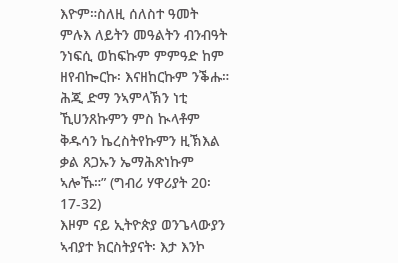እዮም።ስለዚ ሰለስተ ዓመት ምሉእ ለይትን መዓልትን ብንብዓት ንነፍሲ ወከፍኩም ምምዓድ ከም ዘየብኰርኩ፡ እናዘከርኩም ንቕሑ። ሕጂ ድማ ንኣምላኽን ነቲ ኺሀንጸኩምን ምስ ኲላቶም ቅዱሳን ኬረስትየኩምን ዚኽእል ቃል ጸጋኡን ኤማሕጽነኩም ኣሎኹ።” (ግብሪ ሃዋሪያት 20፡17-32)
እዞም ናይ ኢትዮጵያ ወንጌላውያን ኣብያተ ክርስትያናት፡ እታ እንኮ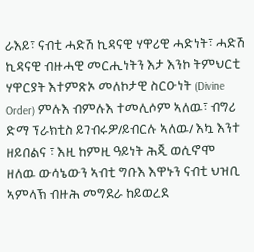ራእይ፣ ናብቲ ሓድሽ ኪዳናዊ ሃዋሪዊ ሓድነት፣ ሓድሽ ኪዳናዊ ብዙሓዊ መርሒነትን እታ እንኮ ትምህርቲ ሃዋርያት እተምጽኦ መለኮታዊ ስርዑነት (Divine Order) ምሉእ ብምሉእ ተመሊሶም ኣለዉ፣ ብግሪ ድማ ፕራክቲስ ይገብሩዎ/ይብርሉ ኣለዉ/ እኳ እንተ ዘይበልና ፣ እዚ ከምዚ ዓይነት ሕጂ ወሲኖሞ ዘለዉ ውሳኔውን ኣብቲ ግቡእ እዋኑን ናብቲ ህዝቢ ኣምላኽ ብዙሕ መግደራ ከይወረደ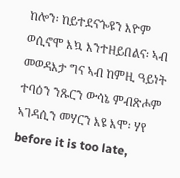ከሎን፡ ከይተደናጐዩን እዮም ወሲኖሞ እኳ እንተዘይበልና፡ ኣብ መወዳእታ ግና ኣብ ከምዚ ዓይነት ተባዕን ንጹርን ውሳኔ ምብጽሖም ኣገዳሲን መሃርን እዩ እሞ፡ ሃየ before it is too late,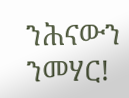ንሕናውን ንመሃር!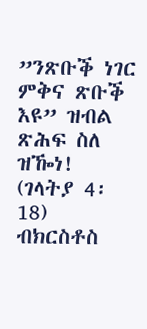”ንጽቡቕ ነገር ምቅና ጽቡቕ እዩ” ዝብል ጽሕፍ ስለ ዝዀነ! (ገላትያ 4፡18)
ብክርስቶስ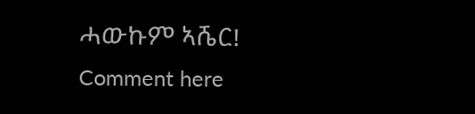ሓውኩም ኣሼር!
Comment here